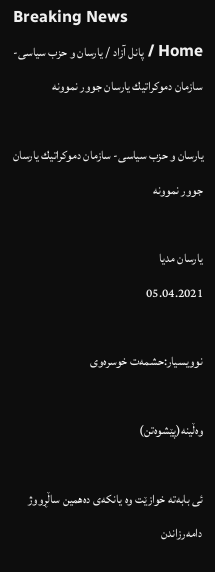Breaking News
Home / پانل آزاد / یارسان و حزب سیاسی- سازمان دموكراتیك یارسان جوور نموونه

یارسان و حزب سیاسی- سازمان دموكراتیك یارسان جوور نموونه

یارسان مدیا
05.04.2021

نوویسیار:حشمه‌ت خوسره‌وی

وه‌ڵینه‌(پێشوه‌تن)

ئی بابه‌ته‌ خوازێت وه‌ یانكه‌ی ده‌همین ساڵڕووژ دامه‌رزاندن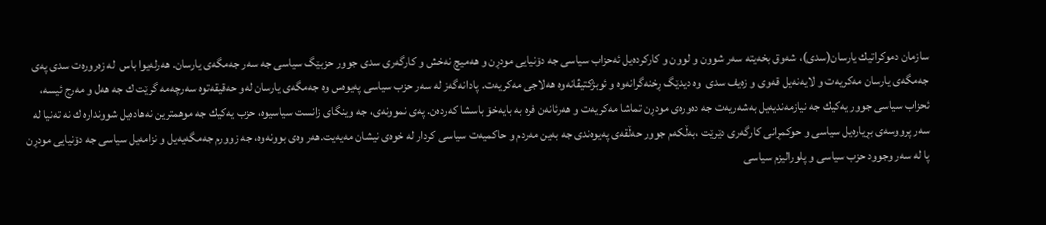سازمان دموكراتیك یارسان(سدی)، شه‌وق بخه‌یته‌ سه‌ر شوون و لوون و كاركرده‌یل ئه‌حزاب سیاسی جه‌ دۆنیایی مودڕن و هه‌میچ نه‌خش و كارگه‌ری سدی جوور حزبێگ سیاسی جه‌ سه‌ر جه‌مگه‌ی یارسان. هه‌رله‌یوا باس  له‌ زه‌روره‌ت سدی په‌ی جه‌مگه‌ی یارسان مه‌كریه‌ت و لایه‌نه‌یل قه‌وی و زه‌یف سدی  وه‌ دیدێگ ڕخنه‌گرانه‌وه‌ و ئوبژكتیڤانه‌وه‌ هه‌لاجی مه‌كریه‌ت. پادانه‌گه‌ز له‌ سه‌ر حزب سیاسی په‌یوه‌س وه‌ جه‌مگه‌ی یارسان له‌و حه‌قیقه‌توه‌ سه‌رچه‌مه‌ گرێت ك جه‌‌ هه‌ل و مه‌رج ئیسه،‌ ئحزاب سیاسی جوور یه‌كیك جه‌ نیازمه‌ندیه‌یل به‌شه‌ریه‌ت جه‌ ده‌وره‌ی مودڕن تماشا مه‌كریه‌ت و هه‌رئانه‌ن فره‌ به‌ بایه‌خۆ باسشا كه‌رده‌ن. په‌ی نموونه‌ی، جه‌ وینگای زانست سیاسیوه‌، حزب یه‌كیك جە موهمترین نه‌هاده‌یل شوونداره‌ ك نه‌ ته‌نیا له‌ سه‌ر پرووسه‌ی بڕیاره‌یل سیاسی و حوكمڕانی كارگه‌ری دێرێت ،به‌ڵكه‌م جوور حه‌ڵقه‌ی په‌یوه‌ندی جه‌ به‌ین مه‌ردم و حاكمیه‌ت سیاسی كردار له‌ خوه‌ی نیشان مه‌یه‌یت.هه‌ر وه‌ی بوونه‌وه‌، جه‌ زوورم جه‌مگه‌یه‌یل و نزامه‌یل سیاسی جه‌ دۆنیایی مودڕن ‌ پا له‌‌ سه‌ر وجوود حزب سیاسی و پلورالیزم سیاسی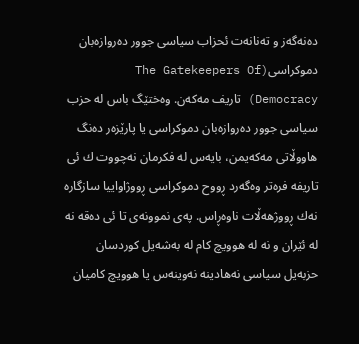ده‌نه‌گه‌ز و ته‌نانه‌ت ئحزاب سیاسی جوور ده‌روازه‌بان دموكراسی(The Gatekeepers Of Democracy) تاریف مه‌كه‌ن. وه‌ختێگ باس له‌ حزب سیاسی جوور ده‌روازه‌بان دموكراسی یا پارێزه‌ر ده‌نگ هاووڵاتی مه‌كه‌یمن، بایه‌س له‌ فكرمان نه‌چووت ك ئی تاریفه‌ فره‌تر وه‌گه‌رد ڕووح دموكراسی ڕووژاواییا سازگاره‌ نه‌ك ڕووژهه‌ڵات ناوه‌ڕاس. په‌ی نموونه‌ی‌ تا ئی ده‌قه‌ نه‌ له‌ ئێران و نه‌ له‌ هوویچ كام له‌ به‌شه‌یل كوردسان حزبه‌یل سیاسی نه‌هادینه‌ نه‌وینه‌س یا هوویچ كامیان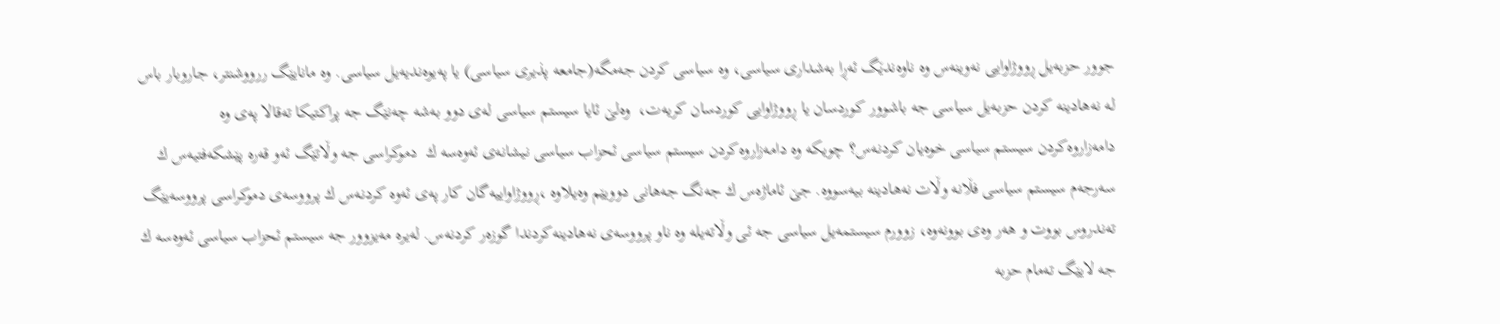جوور حزبه‌یل ڕووژاوایی نه‌وینه‌س وه‌ ناوه‌ندێگ ئه‌ڕا به‌شداری سیاسی، وه‌ سیاسی كردن جه‌مگه‌‌(جامعه‌ پذیری سیاسی) یا په‌یوه‌ندیه‌یل سیاسی. وه‌ مانایێگ ررووشنتر، جاروبار باس له‌ نه‌هادینه‌ كردن حزبه‌یل سیاسی جه‌‌ باشوور كوردسان یا ڕووژاوایی كوردسان كریه‌ت،  وه‌لێ ئایا سیستم سیاسی له‌ی‌ دوو به‌شه چه‌نێگ جه‌ پراكتیكا ته‌قالا په‌ی وه‌ دامه‌زاروه‌كردن سیستم سیاسی خوه‌یان كردنه‌س؟ چویكه‌ وه‌ دامه‌زاروه‌كردن سیستم سیاسی ئحزاب‌ سیاسی نیشانه‌ی ئه‌وه‌سه‌ ك ‌ دموكراسی جه‌ وڵاتێگ ئه‌و قه‌ره‌ پێشكه‌فتیه‌س ك سه‌رجه‌م سیستم سیاسی فڵانه‌ وڵات نه‌هادینه‌ بیه‌سووه‌. جێ ئاماژه‌س ك‌ جه‌نگ جه‌هانی دوویێم وه‌یلاوه‌ ،ڕووژاواییه‌گان كار په‌ی ئه‌وه‌ كردنه‌س ك پرووسه‌ی دموكراسی پرووسه‌یێگ ته‌ندروس بووت و هه‌ر وه‌ی بوونه‌وه‌، زوورم سیستمه‌یل سیاسی جه‌ ئی وڵاته‌یله‌ وه‌ ناو پرووسه‌ی نه‌هادینه‌كردندا گوزه‌ر كردنه‌س. له‌یره‌ مه‌یزوور جه‌ سیستم ئحزاب سیاسی ئه‌وه‌سه‌ ك جه‌ لایێگ ته‌مام حزبه‌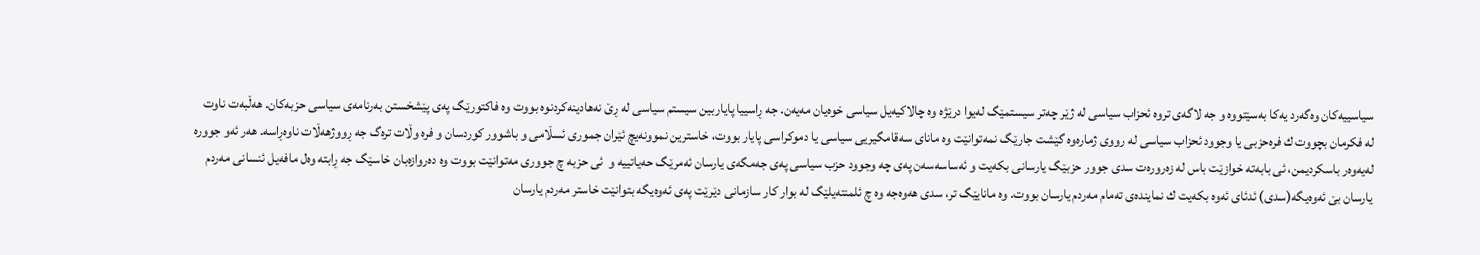سیاسییه‌كان وه‌گه‌رد یه‌كا به‌سێتووه‌ و جه‌ لاگه‌ی تروه‌ ئحزاب سیاسی له‌ ژێر چه‌تر سیستمێگ له‌یوا درێژه‌ وه‌ چالاكیه‌یل سیاسی خوه‌یان مه‌یه‌ن. جه‌ ڕاسییا پایاربین سیستم سیاسی له‌‌ ڕێ نه‌هادینه‌كردنوه‌ بووت وه‌ فاكتورێگ په‌ی پێشخستن به‌رنامه‌ی سیاسی حزبه‌كان. هه‌ڵبه‌ت ناوت له‌ فكرمان بچووت ك فره‌حزبی یا وجوود ئحزاب سیاسی له‌ رووی ژماره‌وه‌ گێشت جارێگ نمه‌توانێت وه‌ مانای سه‌قامگیریی سیاسی یا دموكراسی پایار بووت، خاسترین نموونه‌یچ ئێران جموری ئسڵامی و باشوور كوردسان و فره‌ وڵات تره‌گ جه‌ ڕووژهه‌ڵات ناوه‌ڕاسه‌. هه‌ر ئه‌و جووره‌ له‌یه‌وه‌ر باسكردیمن، ئی بابه‌ته‌ خوازێت باس له زه‌روره‌ت‌ سدی جوور حزبێگ یارسانی بكه‌یت و ئه‌ساسه‌سه‌ن په‌ی چه‌ وجوود حزب سیاسی په‌ی جه‌مگه‌ی یارسان ئه‌مرێگ حه‌یاتییه‌ و  ئی حزبه‌ چ جووری مه‌توانێت بووت وه‌ ده‌روازه‌بان خاسێگ جه‌ ڕابته‌ وه‌ل مافه‌یل ئنسانی مه‌ردم یارسان بێ ئه‌وه‌یگه‌(سدی) ئدئای ئه‌وه‌ بكه‌یت ك‌ نماینده‌ی ته‌مام مه‌ردم یارسان بووت. وه‌ مانایێگ تر، سدی هه‌وه‌جه‌ وه‌ چ ئلمنته‌یلێگ له‌ بوار كار سازمانی دێرێت په‌ی ئه‌وه‌یگه‌ بتوانێت خاستر مه‌ردم یارسان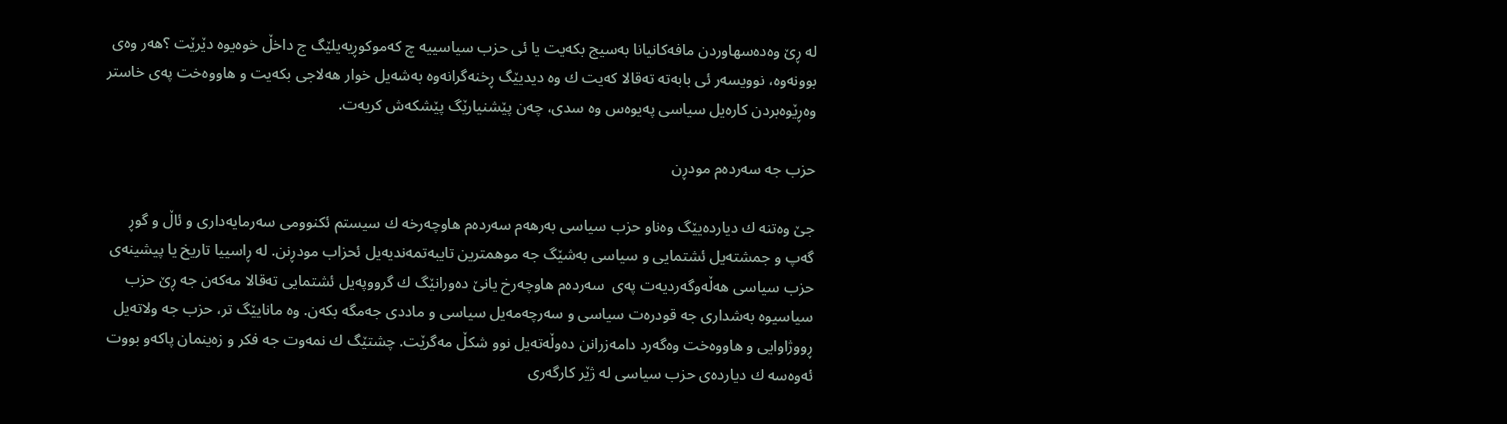له‌ ڕێ وه‌ده‌سهاوردن مافه‌كانیانا به‌سیج بكه‌یت یا ئی حزب سیاسییه‌ چ كه‌موكوڕیه‌یلێگ ج داخڵ خوه‌یوه‌ دێرێت ؟هه‌ر وه‌ی بوونه‌وه‌، نوویسه‌ر ئی بابه‌ته‌ ته‌قالا كه‌یت ك وه‌ دیدیێگ ڕخنه‌گرانه‌وه‌ به‌شه‌یل خوار هه‌لاجی بكه‌یت و هاووه‌خت په‌ی خاستر وه‌ڕێوه‌بردن كاره‌یل سیاسی په‌یوه‌س وه‌ سدی، چه‌ن پێشنیارێگ پێشكه‌ش كریه‌ت.

حزب جه‌ سه‌رده‌م مودڕن

جێ وه‌تنه‌ ك دیارده‌یێگ وه‌ناو حزب سیاسی به‌رهه‌م سه‌رده‌م هاوچه‌رخه‌ ك سیستم ئكنوومی سه‌رمایه‌داری و ئاڵ و گوڕ گه‌پ و جمشته‌یل ئشتمایی و سیاسی به‌شێگ جه‌ موهمترین تایبه‌تمه‌ندیه‌یل ئحزاب مودڕنن. له‌ ڕاسییا تاریخ یا پیشینه‌ی حزب سیاسی هه‌ڵه‌وگه‌ردیه‌ت په‌ی  سه‌رده‌م هاوچه‌رخ یانێ ده‌ورانێگ ك گرووپه‌یل ئشتمایی ته‌قالا مه‌كه‌ن جه‌ ڕێ حزب سیاسیوه‌ به‌شداری جه‌ قودره‌ت سیاسی و سه‌رچه‌مه‌یل سیاسی و ماددی جه‌مگه‌ بكه‌ن. وه‌ مانایێگ تر، حزب جه‌‌ ولاته‌یل ڕووژاوایی و هاووه‌خت وه‌گه‌رد دامه‌زرانن ده‌وڵه‌ته‌یل نوو شكڵ مه‌گرێت. چشتێگ ك نمه‌وت جه‌ فكر و زه‌ینمان پاكه‌و بووت ئه‌وه‌سه‌ ك دیارده‌ی حزب سیاسی له‌ ژێر كارگه‌ری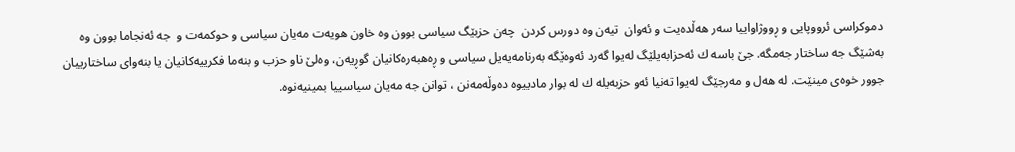دموكراسی ئرووپایی و ڕووژاواییا سه‌ر هه‌ڵده‌یت و ئه‌وان  تیه‌ن وه‌ دورس كردن  چه‌ن حزبێگ سیاسی بوون وه‌ خاون هویه‌ت مه‌یان سیاسی و حوكمه‌ت و  جه‌ ئه‌نجاما بوون وه‌  به‌شێگ جه‌ ساختار جه‌مگه‌. جێ باسه‌ ك ئه‌حزابه‌یلێگ له‌یوا گه‌رد ئه‌وه‌ێگه‌ به‌رنامه‌یه‌یل سیاسی و ڕه‌هبه‌ره‌كانیان گوڕیه‌ن، وه‌لێ ناو حزب و بنه‌ما فكرییه‌كانیان یا بنه‌وای ساختارییان جوور خوه‌ی مینێت. له‌ هه‌ل و مه‌رجێگ له‌یوا ته‌نیا ئه‌و حزبه‌یله‌ ك له‌ بوار مادییوه‌ ده‌وڵه‌مه‌نن ، توانن جه‌ مه‌یان سیاسییا بمینیه‌نوه‌.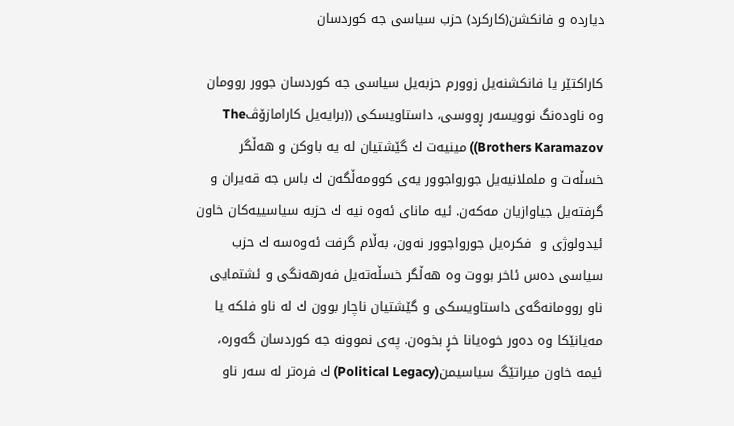دیارده‌ و فانكشن(كاركرد) حزب سیاسی جه‌ كوردسان

كاراكتێر یا فانكشنه‌یل زوورم حزبه‌یل سیاسی جه‌ كوردسان‌ جوور روومان وه‌ ناوده‌نگ نوویسه‌ر ڕووسی، داستاویسكی ((برایه‌یل كارامازۆڤThe Brothers Karamazov)) مینیه‌ت ك گێشتیان له‌ یه‌ باوكن و هه‌ڵگر خسڵه‌ت و ململانیه‌یل جورواجوور یه‌ی كوومه‌ڵگه‌ن ك باس جه‌ قه‌یران و  گرفته‌یل جیاوازیان مه‌كه‌ن. ئیه‌ مانای ئه‌وه‌ نیه‌ ك حزبه‌ سیاسییه‌كان خاون ئیدولوژی و  فكره‌یل جورواجوور نه‌ون، به‌ڵام گرفت ئه‌وه‌سه‌ ك حزب سیاسی ده‌س ئاخر بووت وه‌ هه‌ڵگر خسڵه‌ته‌یل فه‌رهه‌نگی و ئشتمایی ناو روومانه‌گه‌ی داستاویسكی و گێشتیان ناچار بوون ك له‌ ناو فلكه‌ یا مه‌یانێكا وه‌ ده‌ور خوه‌یانا خڕ بخوه‌ن. په‌ی نموونه‌ جه‌ كوردسان گه‌وره،‌ ئیمه‌ خاون میراتێگ سیاسیمن(Political Legacy) ك فره‌تر له‌ سه‌ر ناو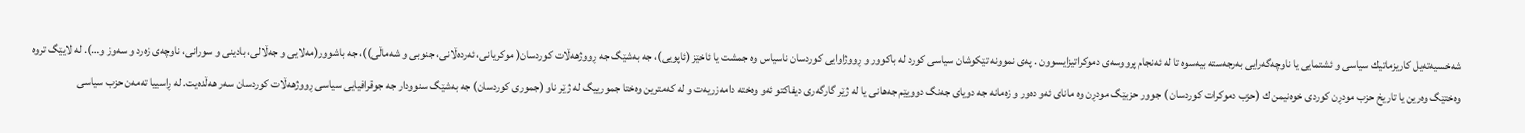شه‌خسیه‌ته‌یل كاریزماتیك سیاسی و ئشتمایی یا ناوچه‌گه‌رایی به‌رجه‌سته‌ بیه‌سوه‌ تا له‌ ئه‌نجام‌ پرووسه‌ی دموكراتیزایسوون . په‌ی نموونه‌ تێكوشان سیاسی كورد له‌ باكوور و ڕووژاوایی كوردسان ناسیاس وه‌ جمشت یا ئاخێز (ئاپویی)، جه‌ به‌شێگ جه‌ ڕووژهه‌ڵات كوردسان( موكریانی، ئه‌رده‌ڵانی، جنوبی و شه‌ماڵی))، جه‌ باشوور(مه‌لایی و جه‌ڵالی، بادینی و سورانی، ناوچه‌ی زه‌رد و سه‌وز و…). له‌ لایێگ تروه‌ وه‌ختێگ وه‌رین یا تاریخ حزب مودڕن كوردی خوه‌نیمن ك (حزب دموكرات كوردسان ) جوور حزبێگ مودڕن وه‌ مانای ئه‌و ده‌ور و زه‌مانه‌ جه دویای جه‌نگ دوویێم جه‌هانی یا له‌ ژێر گارگه‌ری دیفاكتو ئه‌و وه‌خته‌ دامه‌زریه‌ت و له‌ كه‌مترین وه‌ختا جمورییگ له‌ ژێر ناو (جموری كوردسان) جه‌ به‌شێگ سنوودار جه‌ جوقرافیایی سیاسی ڕووژهه‌ڵات كوردسان سه‌ر هه‌ڵده‌یت. له‌ ڕاسییا ته‌مه‌ن حزب سیاسی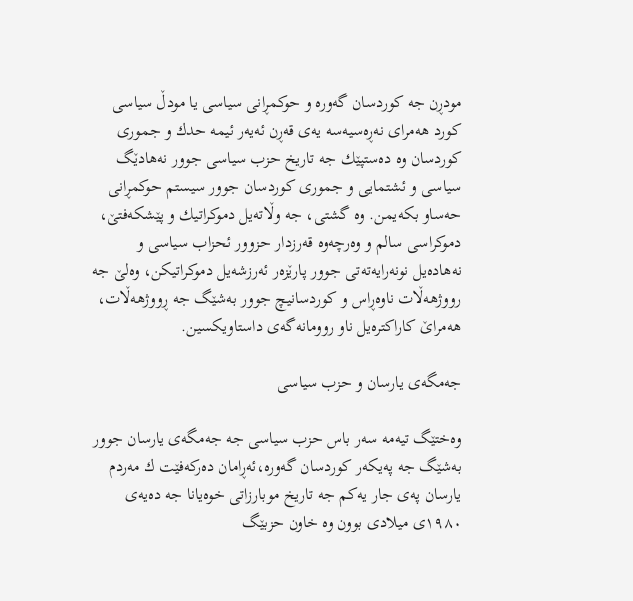مودڕن جه‌ كوردسان گه‌وره‌ و حوكمڕانی سیاسی یا مودڵ سیاسی كورد هه‌مرای نه‌ڕه‌سیه‌سه‌ یه‌ی قه‌ڕن ئه‌یه‌ر ئیمه‌ حدك و جموری كوردسان وه‌ ده‌ستپێك جه‌ تاریخ حزب سیاسی جوور نه‌هادێگ سیاسی و ئشتمایی و جموری كوردسان جوور سیستم حوكمڕانی حه‌ساو بكه‌یمن. وه‌ گشتی، جه‌ وڵاته‌یل دموكراتیك و پێشكه‌فتێ،‌ دموكراسی سالم و وه‌رچه‌وه‌ قه‌رزدار حزوور ئحزاب سیاسی و نه‌هاده‌یل نونه‌رایه‌ته‌تی جوور پارێزه‌ر ئه‌رزشه‌یل دموكراتیكن، وه‌لێ جه‌ رووژهه‌ڵات ناوه‌ڕاس و كوردسانیچ جوور به‌شێگ جه‌‌ ڕووژهه‌ڵات، هه‌مراێ كاراكتره‌یل ناو روومانه‌گه‌ی داستاویكسین.

جه‌مگه‌ی یارسان و حزب سیاسی

وه‌ختێگ تیه‌مه‌ سه‌ر باس حزب سیاسی جه‌‌ جه‌مگه‌ی یارسان جوور به‌شێگ جه‌ په‌یكه‌ر كوردسان گه‌وره‌،ئه‌ڕامان ده‌ركه‌فێت ك مه‌ردم یارسان په‌ی جار یه‌كم جه‌‌ تاریخ موبارزاتی خوه‌یانا جه‌ ده‌یه‌ی ١٩٨٠ی میلادی بوون وه‌ خاون حزبێگ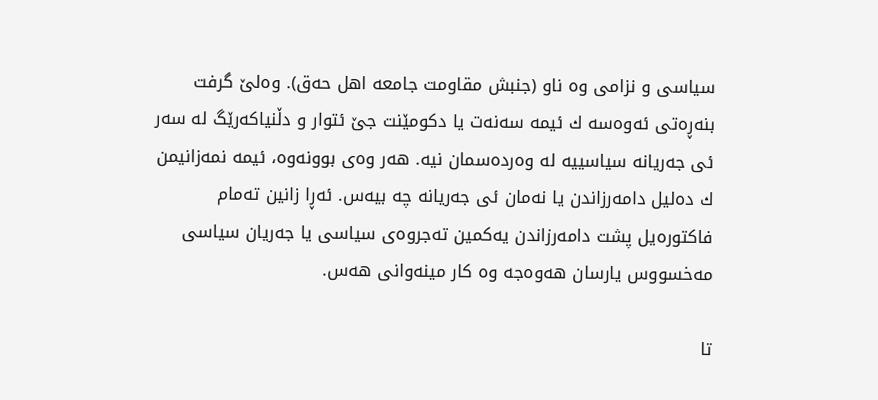سیاسی و نزامی وه‌ ناو (جنبش مقاومت جامعه‌ اهل حه‌ق). وه‌لێ گرفت بنه‌ڕه‌تی ئه‌وه‌سه‌ ك ئیمه‌‌ سه‌نه‌ت یا دكومێنت جێ ئتوار و دڵنیاكه‌رێگ له‌ سه‌ر ئی جه‌ریانه‌ سیاسییه‌ له‌ وه‌رده‌سمان نیه‌. هه‌ر وه‌ی بوونه‌وه‌، ئیمه‌ نمه‌زانیمن ك ده‌لیل دامه‌رزاندن یا نه‌مان ئی جه‌ریانه‌ چه‌ بیه‌س. ئه‌ڕا زانین ته‌مام فاكتوره‌یل پشت دامه‌رزاندن یه‌كمین ته‌جروه‌ی سیاسی یا جه‌ریان سیاسی مه‌خسووس یارسان هه‌وه‌جه‌ وه‌ كار مینه‌وانی هه‌س.

تا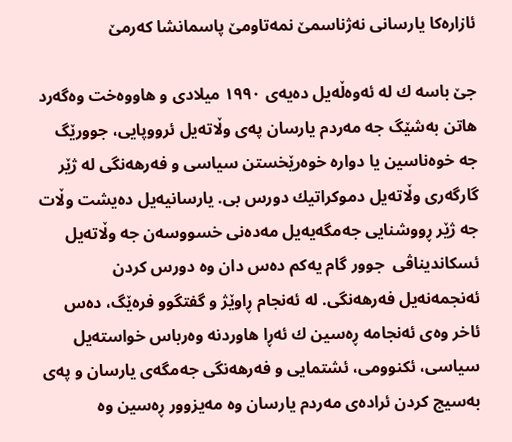ئازاره‌كا یارسانی نه‌ژناسمێ نمه‌تاومێ پاسمانشا كه‌رمێ

جێ باسه‌ ك له‌ ئه‌وه‌ڵه‌یل ده‌یه‌ی ١٩٩٠ میلادی و هاووه‌خت وه‌گه‌رد هاتن به‌شێگ جه‌ مه‌ردم یارسان په‌ی وڵاته‌یل ئرووپایی، جوورێگ جه‌ خوه‌ناسین یا دواره‌ خوه‌رێخستن سیاسی و فه‌رهه‌نگی له‌ ژێر گارگه‌ری وڵاته‌یل دموكراتیك دورس بی. یارسانیه‌یل ده‌یشت وڵات جه‌‌ ژێر ڕووشنایی جه‌مگه‌یه‌یل مه‌ده‌نی خسووسه‌ن جه‌ وڵاته‌یل ئسكاندیناڤی  جوور گام یه‌كم ده‌س دان وه‌ دورس كردن ئه‌نجمه‌نه‌یل فه‌رهه‌نگی. له‌ ئه‌نجام ڕاوێژ و گفتگوو فره‌ێگ، ده‌س ئاخر وه‌ی ئه‌نجامه‌ ڕه‌سین ك ئه‌ڕا هاوردنه‌ وه‌رباس خواسته‌یل سیاسی، ئكنوومی، ئشتمایی و فه‌رهه‌نگی جه‌مگه‌ی یارسان و په‌ی به‌سیج كردن ئراده‌ی مه‌ردم یارسان وه‌ مه‌یزوور ڕه‌سین وه‌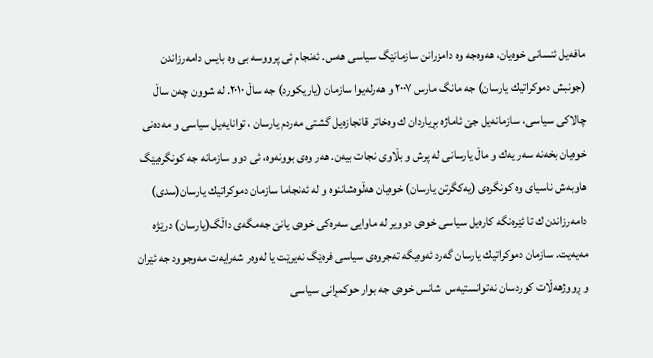مافه‌یل ئنسانی خوه‌یان، هه‌وه‌جه‌ وه‌ دامزرانن سازمانێگ سیاسی هه‌س. ئه‌نجام ئی پرووسه‌ بی وه‌ بایس دامه‌رزاندن (جونبش دموكراتیك یارسان) جه‌ مانگ مارس ٢٠٠٧ و هه‌رله‌یوا سازمان (یاریكورد) جه‌ ساڵ ٢٠١٠. له‌ شوون چه‌ن ساڵ چالاكی سیاسی، سازمانه‌یل جێ ئاماژه‌ بڕیاردان ك وه‌خاتر قانجازه‌یل گشتی مه‌ردم یارسان ، توانایه‌یل سیاسی و مه‌ده‌نی خوه‌یان بخه‌نه‌ سه‌ر یه‌ك و ماڵ یارسانی له‌ پرش و بڵاوی نجات بیه‌ن. هه‌ر وه‌ی بوونه‌وه‌، ئی دوو سازمانه‌ جه‌ كونگره‌یێگ هاوبه‌ش ناسیای وه‌ كونگره‌ی (یه‌كگرتن یارسان) خوه‌یان هه‌ڵوه‌شاننوه‌ و له‌ ئه‌نجاما سازمان دموكراتیك یارسان(سدی) دامه‌رزاندن ك تا ئێره‌نگه‌ كاره‌یل سیاسی خوه‌ی دوویر له‌ ماوایی سه‌ره‌كی خوه‌ی یانێ جه‌مگه‌ی داڵگ(یارسان) درێژه‌ مه‌یه‌یت. سازمان دموكراتیك یارسان گه‌رد ئه‌وه‌یگه‌ ته‌جروه‌ی سیاسی فره‌ێگ نه‌یرێت یا له‌وه‌ر شه‌رایه‌ت مه‌وجوود جه‌ ئێران و ڕووژهه‌ڵات كوردسان نه‌توانستیه‌س  شانس خوه‌ی جه‌ بوار‌ حوكمڕانی سیاسی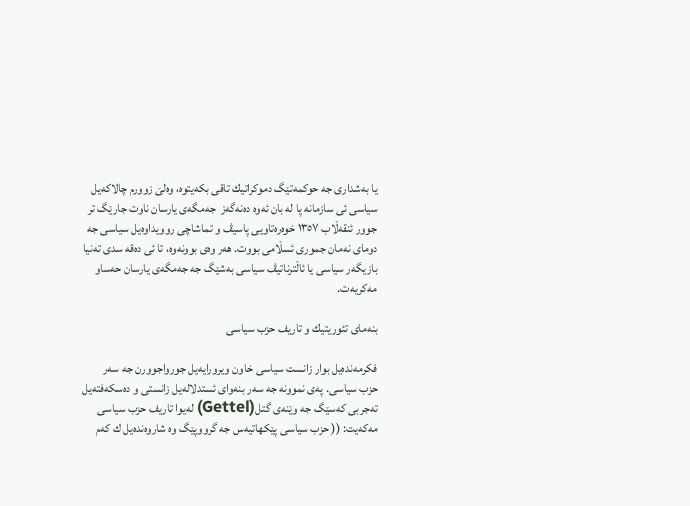یا به‌شداری جه‌ حوكمه‌تێگ دموكراتیك تاقی بكه‌یتوه‌، وه‌لێ زوورم چالاكه‌یل سیاسی ئی سازمانه‌ پا له‌ بان ئه‌وه‌ ده‌نه‌گه‌ز  جه‌مگه‌ی یارسان ناوت جارێگ تر جوور ئنقه‌ڵاب ١٣٥٧ خوه‌ره‌تاویی پاسیڤ و تماشاچی روویداوه‌یل سیاسی جه‌ دومای نه‌مان جموری ئسڵامی بووت. هه‌ر وه‌ی بوونه‌وه‌، تا ئی ده‌قه‌ سدی ته‌نیا بازیگه‌ر سیاسی یا ئاڵترناتیڤ سیاسی به‌شێگ جه‌ جه‌مگه‌ی یارسان حه‌ساو مه‌كریه‌ت.

بنه‌مای تئوریتیك و تاریف حزب سیاسی

فكرمه‌نده‌یل بوار زانست سیاسی خاون ویرورایه‌یل جورواجوورن جه‌ سه‌ر  حزب سیاسی. په‌ی نموونه‌ جه‌ سه‌ر بنه‌وای ئستدلاله‌یل زانستی و ده‌سكه‌فته‌یل ته‌جربی كه‌سێگ جه‌ وێنه‌ی گتل(Gettel) له‌یوا تاریف حزب سیاسی مه‌كه‌یت: (( حزب سیاسی پێكهاتیه‌س جه‌ گرووپێگ وه‌ شاروه‌نده‌یل ك كه‌م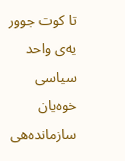تا كوت جوور یه‌ی واحد سیاسی خوه‌یان سازمانده‌هی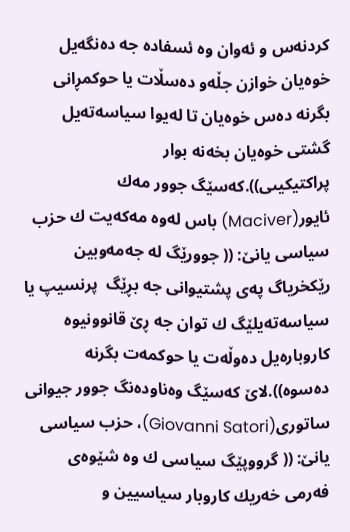كردنه‌س و ئه‌وان وه‌ ئسفاده‌ جه‌ ده‌نگه‌یل خوه‌یان خوازن جڵه‌و ده‌سڵات یا حوكمڕانی بگرنه‌ ده‌س خوه‌یان‌ تا له‌یوا سیاسه‌ته‌یل گشتی خوه‌یان بخه‌نه‌ بوار پراكتیكیىى)).كه‌سێگ جوور مه‌ك ئایور(Maciver) باس له‌وه‌ مه‌كه‌یت ك حزب سیاسی یانێ: (( جوورێگ له‌ جه‌مه‌وبین رێكخریاگ په‌ی پشتیوانی جه‌ بڕێگ  پرنسیپ یا سیاسه‌ته‌یلێگ ك توان جه‌ ڕێ قانوونیوه‌ كاروباره‌یل ده‌وڵه‌ت یا حوكمه‌ت بگرنه‌ ده‌سوه‌)).لاێ كه‌سێگ وه‌ناوده‌نگ جوور جیوانی ساتوری(Giovanni Satori)، حزب سیاسی یانێ: (( گرووپێگ سیاسی ك وه‌ شێوه‌ی فه‌رمی خه‌ریك كاروبار سیاسیین و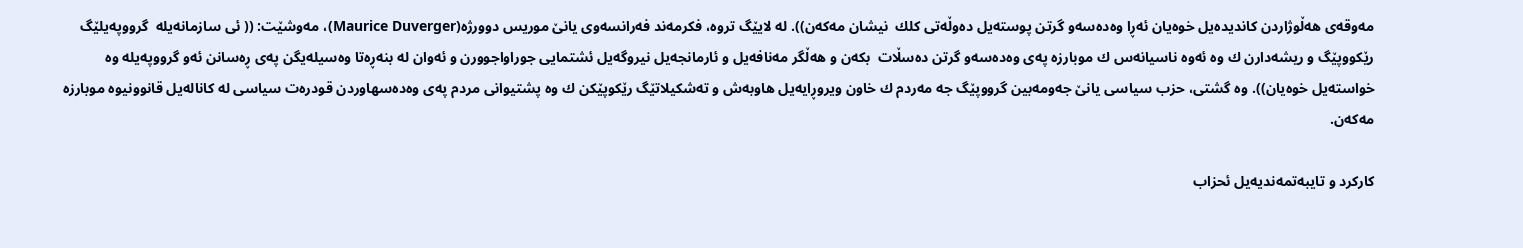مه‌وقه‌ی هه‌ڵوژاردن كاندیده‌یل خوه‌یان ئه‌ڕا وه‌ده‌سه‌و گرتن پوسته‌یل ده‌وڵه‌تی كلك  نیشان مه‌كه‌ن)). له‌ لایێگ تروه‌، فكرمه‌ند فه‌رانسه‌وی یانێ موریس دوورژه‌(Maurice Duverger)، مه‌وشێت: (( ئی سازمانه‌یله‌  گرووپه‌یلێگ رێكووپێگ و ریشه‌دارن ك وه‌ ئه‌وه‌ ناسیانه‌س ك موبارزه‌ په‌ی وه‌ده‌سه‌و گرتن ده‌سڵات  بكه‌ن و هه‌ڵگر مه‌نافه‌یل و ئارمانجه‌یل نیروگه‌یل ئشتمایی جوراواجوورن و ئه‌وان له‌ بنه‌ڕه‌تا وه‌سیله‌یگن په‌ی ڕه‌سانن ئه‌و گرووپه‌یله‌ وه‌ خواسته‌یل خوه‌یان)). وه‌ گشتی، حزب سیاسی یانێ جه‌ومه‌بین گرووپێگ جه‌ مه‌ردم ك خاون ویروڕایه‌یل هاوبه‌ش و ته‌شكیلاتێگ رێكوپێكن ك وه‌ پشتیوانی مردم په‌ی وه‌ده‌سهاوردن قودره‌ت سیاسی له‌ كاناله‌یل قانوونیوه‌ موبارزه‌ مه‌كه‌ن.

كاركرد و تایبه‌تمه‌ندیه‌یل ئحزاب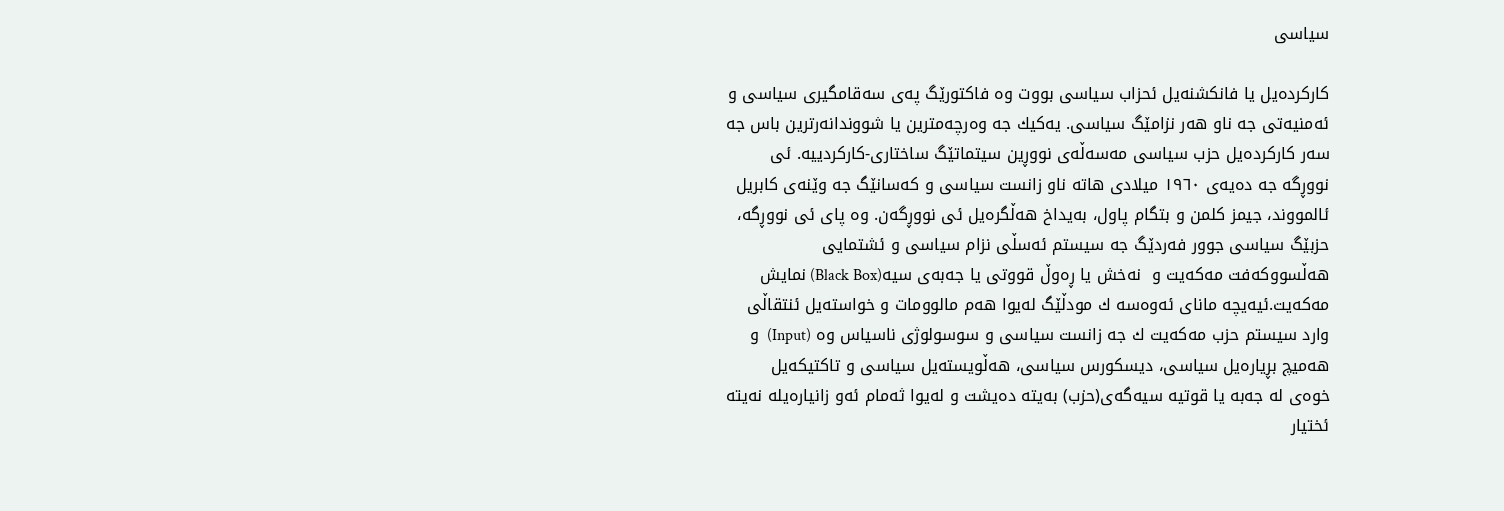سیاسی

كاركرده‌یل یا فانكشنه‌یل ئحزاب سیاسی بووت وه‌ فاكتورێگ په‌ی سه‌قامگیری سیاسی و ئه‌منیه‌تی جه‌ ناو هه‌ر نزامێگ سیاسی. یه‌كیك جه‌ وه‌رچه‌مترین یا شووندانه‌رترین باس جه‌‌ سه‌ر كاركرده‌یل حزب سیاسی مه‌سه‌ڵه‌ی نووڕین سیتماتێگ ساختاری-كاركردییه‌. ئی نووڕگه‌ جه‌ ده‌یه‌ی ١٩٦٠ میلادی هاته‌ ناو زانست سیاسی و كه‌سانێگ جه‌ وێنه‌ی كابریل ئالمووند، جیمز كلمن و بتگام پاول، به‌یداخ هه‌ڵگره‌یل ئی نووڕگه‌ن. وه‌ پای ئی نووڕگه،‌ حزبێگ سیاسی جوور فه‌ردێگ جه‌ سیستم ئه‌سڵی نزام سیاسی و ئشتمایی هه‌ڵسووكه‌فت مه‌كه‌یت و  نه‌خش یا ڕه‌وڵ قووتی یا جه‌به‌ی سیه(Black Box) نمایش مه‌كه‌یت.ئیه‌یچه‌ مانای ئه‌وه‌سه‌ ك مودڵێگ له‌یوا هه‌م مالوومات و خواسته‌یل ئنتقاڵی وارد سیستم حزب مه‌كه‌یت ك جه‌‌ زانست سیاسی و سوسولوژی ناسیاس وه‌ (Input)  و هه‌میچ بڕیاره‌یل سیاسی، دیسكورس سیاسی، هه‌ڵویسته‌یل سیاسی و تاكتیكه‌یل خوه‌ی له‌ جه‌به‌ یا قوتیه‌‌ سیه‌گه‌ی‌(حزب) به‌یته‌ ده‌یشت و له‌یوا ثه‌مام ئه‌و زانیاره‌یله‌ نه‌یته‌ ئختیار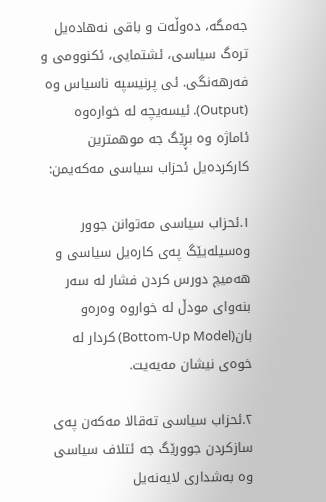جه‌مگه‌‌، ده‌وڵه‌ت و باقی نه‌هاده‌یل تره‌گ سیاسی، ئشتمایی، ئكنوومی و فه‌رهه‌نگی. ئی پرنیسپه‌ ناسیاس وه‌ (Output). ئیسه‌یچه‌ له‌ خواره‌وه‌ ئاماژه‌ وه‌ بڕێگ جه‌ موهمترین كاركرده‌یل ئحزاب سیاسی مه‌كه‌یمن:

١.ئحزاب سیاسی مه‌توانن جوور وه‌سیله‌یێگ په‌ی كاره‌یل سیاسی و هه‌میچ دورس كردن فشار له‌ سه‌ر بنه‌وای مودڵ له‌ خواروه‌ وه‌ره‌و بان(Bottom-Up Model) كردار له‌ خوه‌ی نیشان مه‌یه‌یت.

٢.ئحزاب سیاسی ته‌قالا مه‌كه‌ن په‌ی سازكردن جوورێگ جه‌ ئتلاف سیاسی وه‌ به‌شداری لایه‌نه‌یل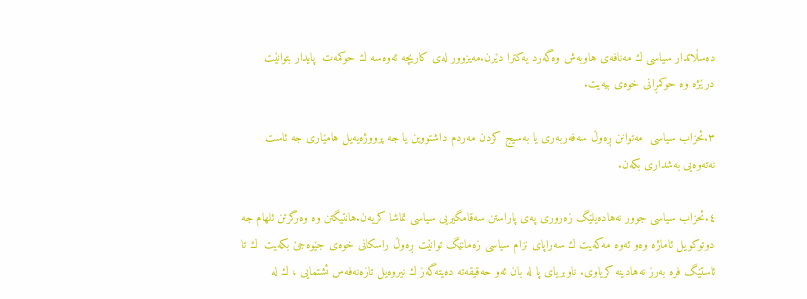ده‌سڵاتدار سیاسی ك مه‌نافه‌ی هاوبه‌ش وه‌گه‌رد یه‌كترا دێرن.مه‌یزوور له‌ی كاریچه‌ ئه‌وه‌سه‌ ك حوكمه‌ت  پایدار بتوانێت درێژه‌ وه‌ حوكمڕانی خوه‌ی بیه‌یت.

٣.ئحزاب سیاسی  مه‌توانن ڕه‌وڵ سه‌فه‌ربه‌ری یا به‌سیج كردن مه‌ردم داشتووین یا جه‌ پرووژه‌یه‌یل هامێاری جه‌‌ ئاست  نه‌ته‌وه‌یی به‌شداری بكه‌ن.

٤.ئحزاب سیاسی جوور نه‌هاده‌یلێگ زه‌روری په‌ی پاراستن سه‌قامگیریی سیاسی تماشا كریه‌ن.هانتیگتن وه‌ وه‌رگرتن ئلهام جه‌ دوتوكویل ئاماژه‌ وه‌و ئه‌وه‌ مه‌كه‌یت ك سه‌راپای نزام سیاسی زه‌مانێگ توانێت ڕه‌وڵ راسكانی خوه‌ی جێوه‌جێ بكه‌یت  ك تا‌ ئاستێگ فره‌ به‌رز نه‌هادینه‌ كریاوی. ناوبریای پا له‌ بان ئه‌و حه‌قیقه‌ته‌ ده‌یته‌گه‌ز ك نیروه‌یل تازه‌نه‌فه‌س ئشتمایی ، ك له‌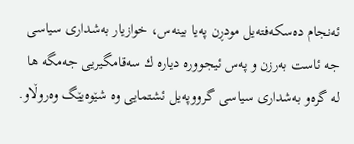ئه‌نجام ده‌سكه‌فته‌یل مودڕن په‌یا بینه‌س، خوازیار به‌شداری سیاسی جه‌ ئاست به‌رزن و په‌س ئیجووره‌ دیاره‌ ك سه‌قامگیریی جه‌مگه‌‌ ها له‌ گره‌و به‌شداری سیاسی گرووپه‌یل ئشتمایی وه‌ شێوه‌یێگ وه‌روڵاو.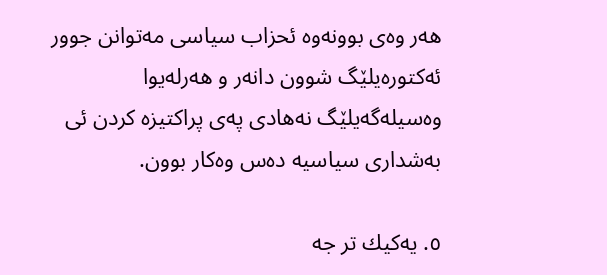هه‌ر وه‌ی بوونه‌وه‌ ئحزاب سیاسی مه‌توانن جوور ئه‌كتوره‌یلێگ شوون دانه‌ر و هه‌رله‌یوا وه‌سیله‌گه‌یلێگ نه‌هادی په‌ی پراكتیزه‌ كردن ئی به‌شداری سیاسیه‌ ده‌س وه‌كار بوون.

٥. یه‌كیك تر جه‌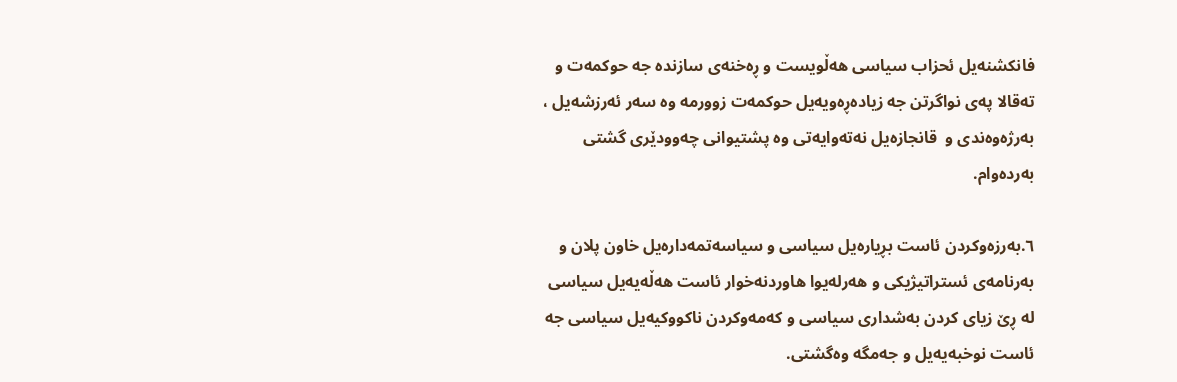فانكشنه‌یل ئحزاب سیاسی هه‌ڵویست و ڕه‌خنه‌ی سازنده‌ جه‌ حوكمه‌ت و ته‌قالا په‌ی نواگرتن جه‌‌ زیاده‌ڕه‌ویه‌یل حوكمه‌ت زوورمه‌ وه‌ سه‌ر ئه‌رزشه‌یل ، به‌رژه‌وه‌ندی و  قانجازه‌یل نه‌ته‌وایه‌تی وه‌ پشتیوانی چه‌وودێری گشتی  به‌رده‌وام.

٦.به‌رزه‌وكردن ئاست بڕیاره‌یل سیاسی و سیاسه‌تمه‌داره‌یل خاون پلان و به‌رنامه‌ی ئستراتیژیكی و هه‌رله‌یوا هاوردنه‌خوار ئاست هه‌ڵه‌یه‌یل سیاسی له‌ ڕێ زیای كردن به‌شداری سیاسی و كه‌مه‌وكردن ناكووكیه‌یل سیاسی جه‌ ئاست نوخبه‌یه‌یل و جه‌مگه‌‌ وه‌گشتی.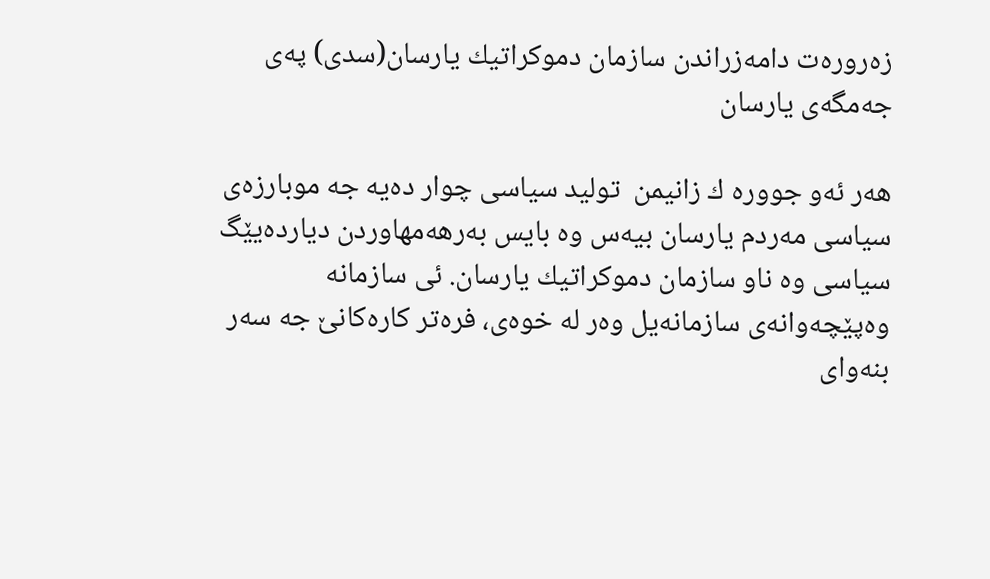زه‌روره‌ت دامه‌زراندن سازمان دموكراتیك یارسان(سدی) په‌ی جه‌مگه‌ی یارسان

هه‌ر ئه‌و جووره‌ ك زانیمن  تولید سیاسی چوار ده‌یه‌ جه‌ موبارزه‌ی سیاسی مه‌ردم یارسان بیه‌س وه‌ بایس به‌رهه‌مهاوردن دیارده‌یێگ سیاسی وه‌ ناو سازمان دموكراتیك یارسان. ئی سازمانه‌ وه‌پێچه‌وانه‌ی سازمانه‌یل وه‌ر له‌ خوه‌ی، فره‌تر كاره‌كانێ جه‌‌ سه‌ر بنه‌وای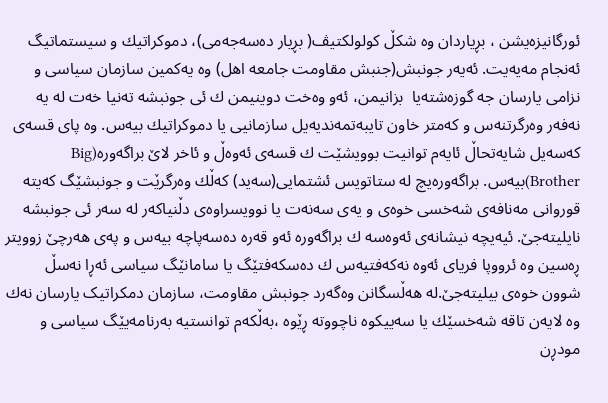ئورگانیزه‌یشن ، بڕیاردان وه‌ شكڵ كولولكتیڤ( بڕیار ده‌سه‌جه‌می)، دموكراتیك و سیستماتیگ ئه‌نجام مه‌یه‌یت. ئه‌یه‌ر جونبش(جنبش مقاومت جامعه‌ اهل) وه‌ یه‌كمین سازمان سیاسی و نزامی یارسان جه‌‌ گوزه‌شته‌یا  بزانیمن، ئه‌و وه‌خت دوینیمن ك ئی جونبشه‌ ته‌نیا خه‌ت له‌ یه‌ نه‌فه‌ر وه‌رگرتنه‌س و كه‌متر خاون تایبه‌تمه‌ندیه‌یل سازمانیی یا دموكراتیك بیه‌س. وه‌ پای قسه‌ی كه‌سه‌یل شایه‌تحاڵ ئایه‌م توانیت بوویشێت ك قسه‌ی ئه‌وه‌ڵ و ئاخر لاێ براگه‌وره‌(Big Brother)بیه‌س. براگه‌وره‌یچ له‌ ستاتویس ئشتمایی(سه‌ید) كه‌ڵك وه‌رگرێت و جونبشێگ كه‌یته‌ قوروانی مه‌نافه‌ی شه‌خسی خوه‌ی و یه‌ی سه‌نه‌ت یا نوویسراوه‌ی دڵنیاكه‌ر له‌ سه‌ر ئی جونبشه‌ نایلیته‌جێ. ئیه‌یچه‌ نیشانه‌ی ئه‌وه‌سه‌ ك براگه‌وره‌ ئه‌و قه‌ره‌ ده‌سه‌پاچه‌ بیه‌س و په‌ی هه‌رچێ زوویتر ڕه‌سین وه‌ ئرووپا فریای ئه‌وه‌ نه‌كه‌فتیه‌س ك ده‌سكه‌فتێگ یا سامانێگ سیاسی ئه‌ڕا نه‌سڵ شوون خوه‌ی بیلیته‌جێ.له‌ هه‌ڵسگانن وه‌گه‌رد جونبش مقاومت، سازمان دمکراتیک یارسان نه‌ك وه‌ لایه‌ن تاقه‌ شه‌خسێك یا سه‌ییكوه‌ ناچووته‌ ڕێوه‌ ،به‌ڵكه‌م توانستیه‌ بەرنامەیێگ سیاسی و مودڕن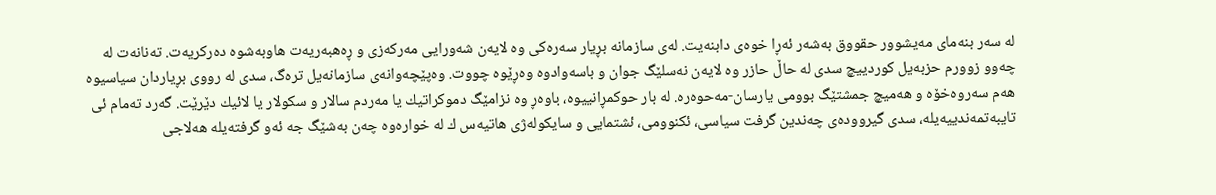لە سەر بنەمای مەیشوور حقووق بەشەر ئەڕا خوەی دابنه‌یت. له‌ی سازمانه‌ بڕیار سه‌ره‌كی وه‌ لایه‌ن شه‌ورایی مه‌ركه‌زی و ڕه‌هبه‌ریه‌ت هاوبه‌شوه‌ ده‌ركریه‌ت. ته‌نانه‌ت له‌ چه‌وو زوورم حزبه‌یل كوردییچ سدی له‌ حاڵ حازر وه‌ لایه‌ن نه‌سلێگ جوان و باسه‌وادوه‌ وه‌ڕێوه‌ چووت. وه‌پێچه‌وانه‌ی سازمانه‌یل تره‌گ، سدی له‌ رووی بڕیاردان سیاسیوه‌ هه‌م سه‌روه‌خۆه‌ و هه‌میچ جمشتێگ بوومی یارسان-مه‌حوه‌ره‌. له‌ بار حوكمڕانییوه‌، باوه‌ڕ وه‌ نزامێگ دموكراتیك یا مه‌ردم سالار و سكولار یا لائیك دێرێت. گه‌رد ته‌مام ئی تایبه‌تمه‌ندییه‌یله‌، سدی گیرووده‌ی چه‌ندین گرفت سیاسی، ئكنوومی، ئشتمایی و سایكوله‌ژی هاتیه‌س ك له‌ خواره‌وه‌ چه‌ن به‌شێگ جه‌ ئه‌و گرفته‌یله‌‌ هه‌لاجی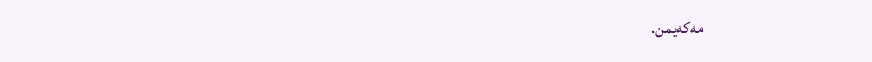مه‌كه‌یمن.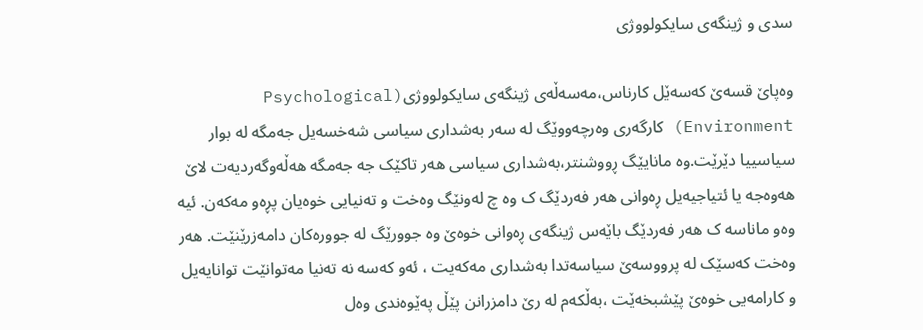سدی و ژینگه‌ی سایکولووژی

وەپاێ قسەێ کەسەێل کارناس،مه‌سه‌ڵه‌ی ژینگه‌ی سایكولووژی(Psychological Environment) كارگه‌ری وه‌رچه‌ووێگ له‌ سه‌ر به‌شداری سیاسی شه‌خسه‌یل جه‌مگه‌ له‌ بوار سیاسییا دێرێت.وه‌ مانایێگ ڕووشنتر،بەشداری سیاسی هەر تاکێک جه‌ جه‌مگه‌ هەڵەوگەردیەت لاێ هەوەجە یا ئتیاجیه‌یل ڕه‌وانی هەر فه‌ردێگ ک وە چ لەونێگ وەخت و تەنیایی خوەیان پڕەو مه‌كه‌ن. ئیە وەو ماناسە ک هەر فه‌ردێگ باێەس ژینگه‌ی ڕه‌وانی خوەێ وە جوورێگ لە جوورەکان دامەزرێنێت. هەر وەخت کەسێک لە پرووسەێ سیاسەتدا بەشداری مه‌كه‌یت ، ئەو کەسە نە تەنیا مه‌توانێت توانایه‌یل و کارامەیی خوەێ پێشبخەێت ،بەڵکەم لە رێ دامزرانن پێڵ پەێوەندی وەل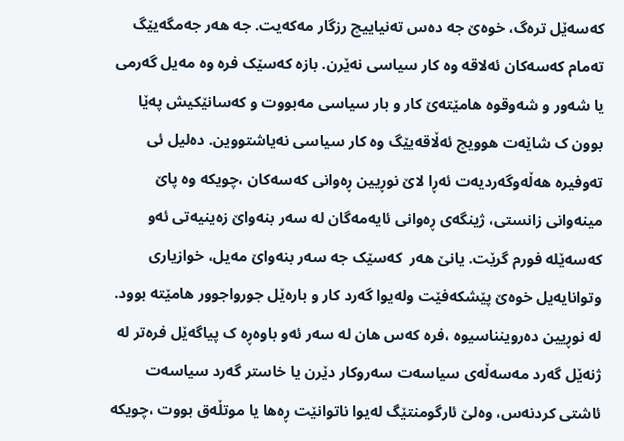کەسەێل ترەگ، خوەێ جه‌ دەس تەنیاییچ رزگار مه‌كه‌یت. جه‌ هه‌ر جه‌مگه‌یێگ تەمام کەسەکان ئەلاقە وە کار سیاسی نەێرن. بازە کەسێک فرە وە مەیل گەرمی یا شه‌ور و شه‌وقوه‌ هامێتەێ کار و بار سیاسی مه‌بووت و کەسانێکیش پەێا بوون ک شاێەت هوویچ ئەڵاقەیێگ وە کار سیاسی نەیاشتووین. دەلیل ئی تەوفیرە هەڵەوگەردیەت ئەڕا لاێ نوڕیین ڕەوانی کەسەکان ،چویكه‌ وە پاێ مینه‌وانی زانستی، ژینگه‌ی ڕەوانی ئایەمەگان لە سەر بنەواێ زەینیەتی ئەو کەسەێلە فورم گرێت. یانێ هەر  کەسێک جه‌ سەر بنەواێ مەیل، خوازیاری وتوانایه‌یل خوەێ پێشکەفێت ولەیوا گەرد کار و بارەێل جورواجوور هامێتە بوود. لە نوڕیین دەروینناسیوە ،فرە کەس هان لە سەر ئەو باوەڕە ک پیاگەێل فرەتر لە ژنەێل گەرد مەسەڵەی سیاسەت سەروکار دێرن یا خاستر گەرد سیاسەت ئاشتی کردنەس، وه‌لێ ئارگومنتێگ له‌یوا ناتوانێت ڕه‌ها یا موتڵه‌ق بووت ،چویكه‌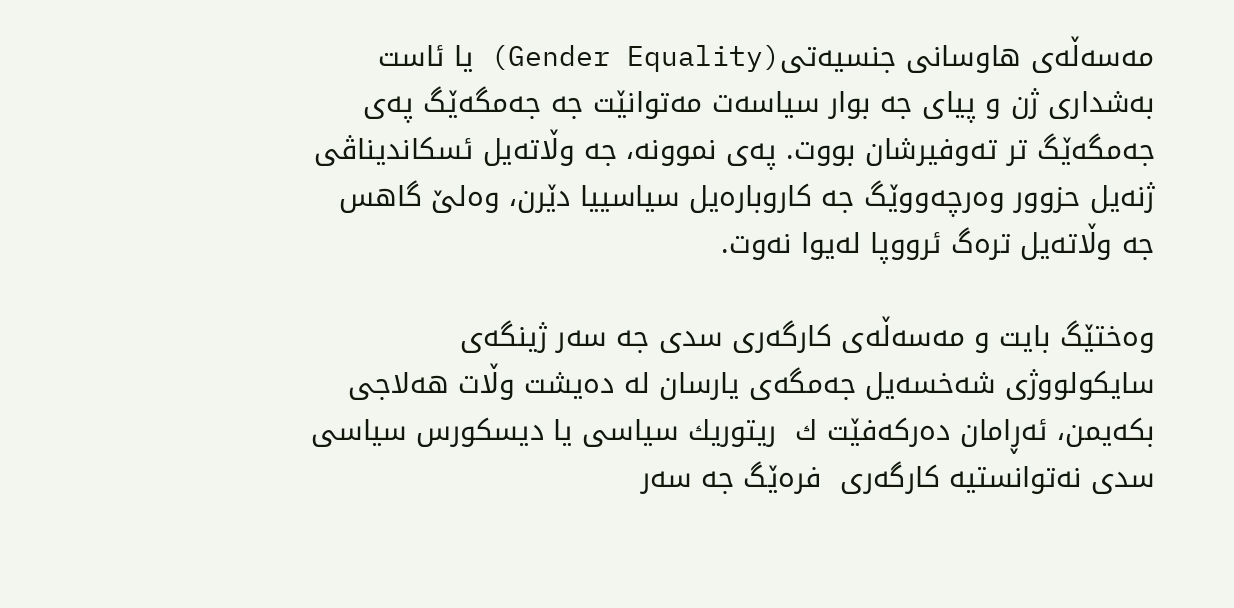مه‌سه‌ڵه‌ی هاوسانی جنسیه‌تی(Gender Equality) یا ئاست به‌شداری ژن و پیای جه بوار‌ سیاسه‌ت مه‌توانێت جه‌ جه‌مگه‌ێگ په‌ی جه‌مگه‌ێگ تر ته‌وفیرشان بووت. په‌ی نموونه‌، جه‌ وڵاته‌یل ئسكاندیناڤی ژنه‌یل حزوور وه‌رچه‌ووێگ جه‌ كاروباره‌یل سیاسییا دێرن، وه‌لێ گاهس جه‌ وڵاته‌یل تره‌گ ئرووپا له‌یوا نه‌وت.

وه‌ختێگ بایت و مه‌سه‌ڵه‌ی كارگه‌ری سدی جه‌ سه‌ر ژینگه‌ی سایكولووژی شه‌خسه‌یل جه‌مگه‌ی یارسان له‌ ده‌یشت وڵات هه‌لاجی  بكه‌یمن، ئه‌ڕامان ده‌ركه‌فێت ك  ریتوریك سیاسی یا دیسكورس سیاسی سدی نه‌توانستیه‌ كارگه‌ری  فره‌ێگ جه‌ سه‌ر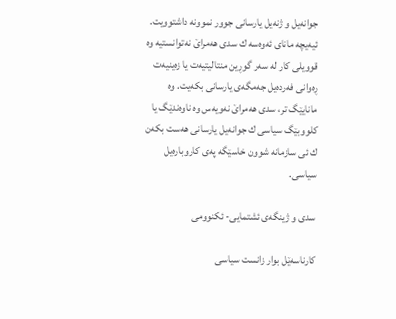جوانه‌یل و ژنه‌یل یارسانی جوور نموونه‌ داشتوویت. ئیه‌یچه‌ مانای ئه‌وه‌سه‌ ك سدی هه‌مراێ نه‌توانستیه‌ وه‌ قوویلی كار له‌ سه‌ر گوڕین منتالیتیه‌ت یا زه‌ینیه‌ت ڕه‌وانی فه‌رده‌یل جه‌مگه‌ی یارسانی بكه‌یت. وه‌ مانایێگ تر، سدی هه‌مراێ نه‌ویه‌س وه‌ ناوه‌ندێگ یا كلووبێگ سیاسی ك جوانه‌یل یارسانی هه‌ست بكه‌ن ك ئی سازمانه‌ شوون خاسێگه‌ په‌ی كاروباره‌یل سیاسی.

سدی و ژینگه‌ی ئشتمایی- ئکنوومی

کارناسەێل بوار زانست سیاسی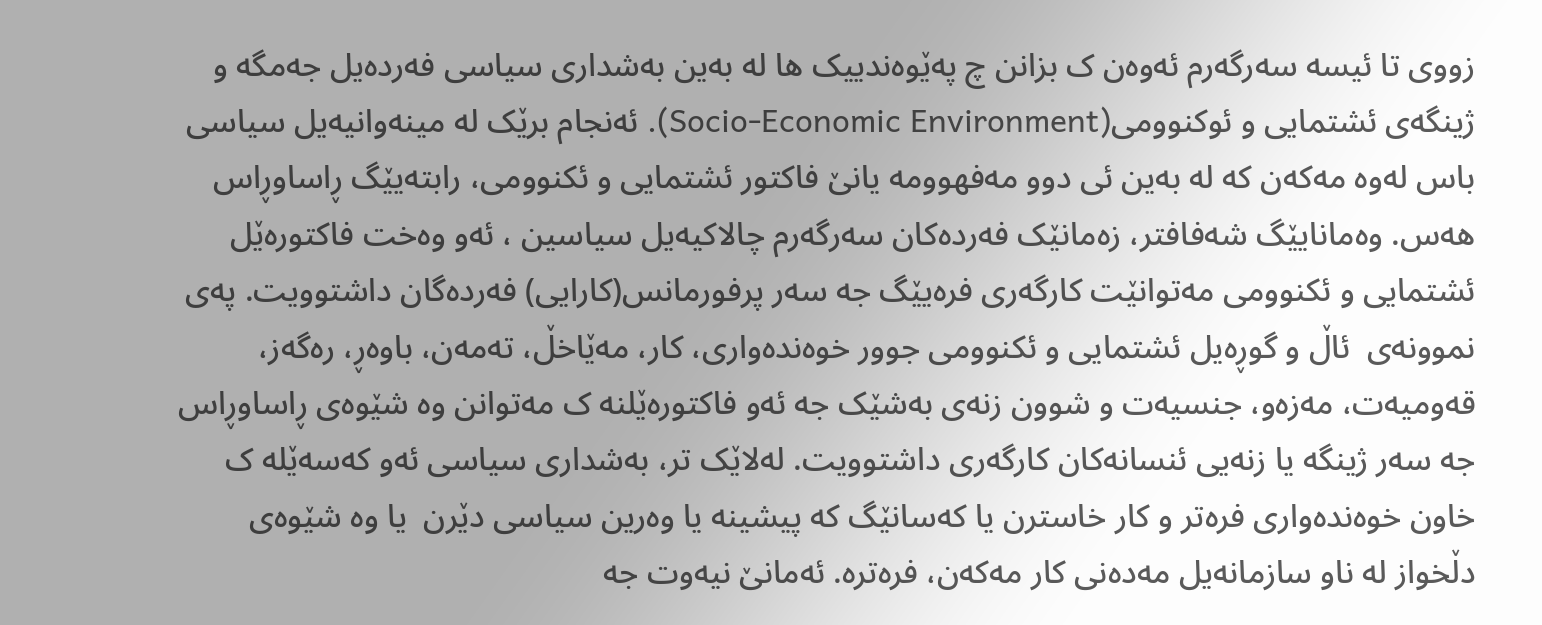زووی تا ئیسە سەرگەرم ئەوەن ک بزانن چ پەێوەندییک ها لە بەین بەشداری سیاسی فه‌رده‌یل جه‌مگه‌ و ژینگه‌ی ئشتمایی و ئوکنوومی(Socio-Economic Environment). ئەنجام برێک لە مینه‌وانیه‌یل سیاسی باس لەوە مه‌كه‌ن کە لە بەین ئی دوو مه‌فهوومه‌ یانێ فاکتور ئشتمایی و ئکنوومی، رابته‌یێگ ڕاساوڕاس هەس. وەمانایێگ شەفافتر، زەمانێک فه‌رده‌كان سەرگەرم چالاکیه‌یل سیاسین ، ئەو وەخت فاکتورەێل ئشتمایی و ئکنوومی مه‌توانێت كارگه‌ری فره‌یێگ جه‌ سه‌ر پرفورمانس(كارایی) فه‌رده‌گان داشتوویت. په‌ی نموونه‌ی  ئاڵ و گوڕه‌یل ئشتمایی و ئکنوومی جوور خوەندەواری، کار، مەێاخڵ، تەمەن، باوەڕ، رەگەز، قەومیەت، مەزەو، جنسیەت و شوون زنەی بەشێک جه‌ ئه‌و فاکتورەێلنە ک مه‌توانن وە شێوەی ڕاساوڕاس جه‌ سەر ژینگه‌ یا زنەیی ئنسانەکان کارگەری داشتوویت. لەلاێک تر، بەشداری سیاسی ئەو کەسەێلە ک خاون خوەندەواری فرەتر و کار خاسترن یا کەسانێگ کە پیشینە یا وەرین سیاسی دێرن  یا وە شێوەی دڵخواز لە ناو سازمانه‌یل مەدەنی کار مه‌كه‌ن، فرەترە. ئەمانێ نیەوت جه‌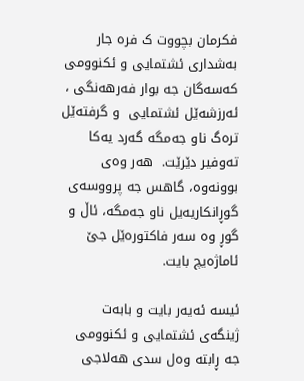فكرمان بچووت ک فرە جار بەشداری ئشتمایی و ئکنوومی کەسه‌گان جه‌ بوار فەرهەنگی ، ئەرزشەێل ئشتمایی  و گرفتەێل ترەگ ناو جه‌مگه‌ گه‌رد یه‌كا تەوفیر دێرێت.  هەر وەی بوونه‌وه‌، گاهس جه‌ پرووسه‌ی گوڕانكاریه‌یل ناو جه‌مگه‌، ئاڵ و گوڕ وە سەر فاکتورەێل جێ ئاماژه‌یچ‌ بایت.

ئیسه‌ ئه‌یه‌ر بایت و بابه‌ت ژینگه‌ی ئشتمایی و ئكنوومی جه‌ ڕابته‌ وه‌ل سدی هه‌لاجی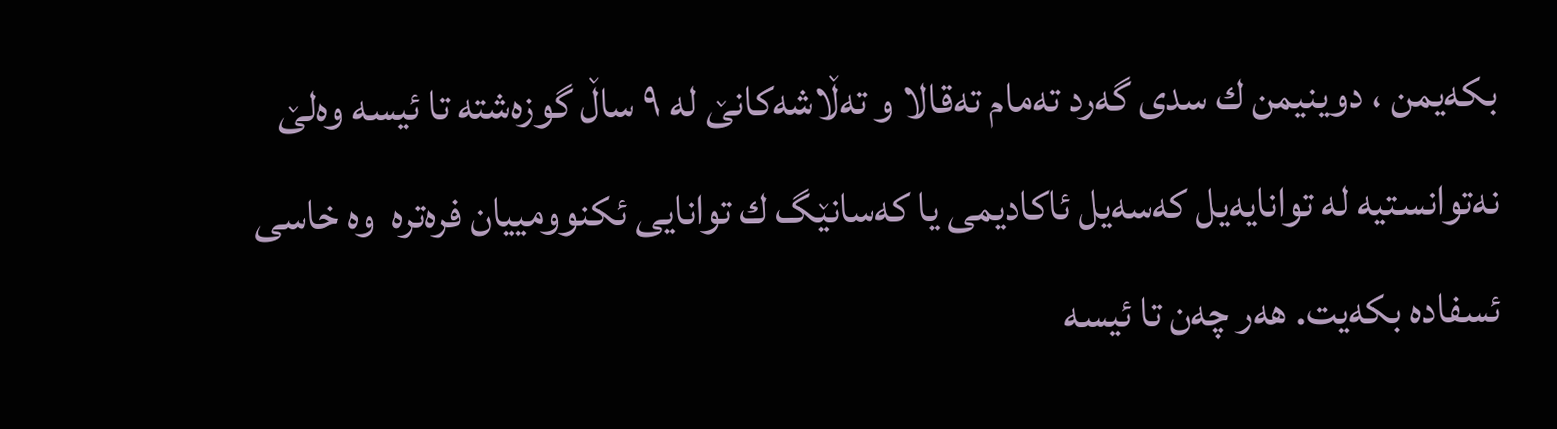بكه‌یمن ، دوینیمن ك سدی گه‌رد ته‌مام ته‌قالا و ته‌ڵاشه‌كانێ له‌ ٩ ساڵ گوزه‌شته‌ تا ئیسه‌ وه‌لێ نه‌توانستیه‌ له‌ توانایه‌یل كه‌سه‌یل ئاكادیمی یا كه‌سانێگ ك توانایی ئكنوومییان فره‌تره‌  وه‌ خاسی ئسفاده‌ بكه‌یت. هه‌ر چه‌ن تا ئیسه‌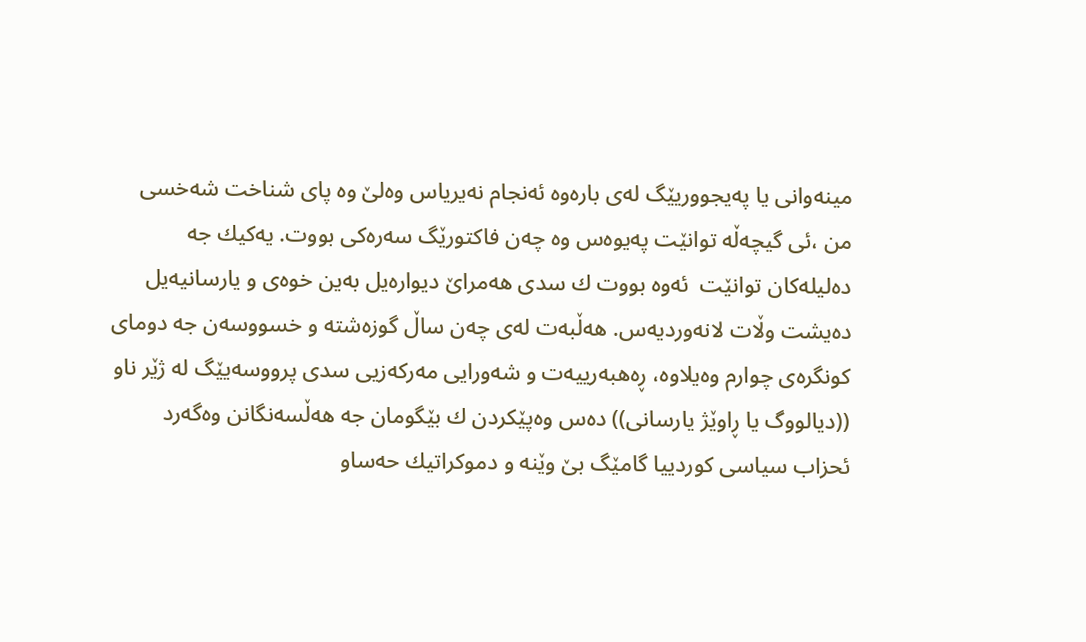مینه‌وانی یا په‌یجووریێگ له‌ی باره‌وه‌ ئه‌نجام نه‌یریاس وه‌لێ وه‌ پای شناخت شه‌خسی من ،ئی گیچه‌ڵه‌ توانێت په‌یوه‌س وه‌ چه‌ن فاكتورێگ سه‌ره‌كی بووت. یه‌كیك جه‌ ده‌لیله‌كان توانێت  ئه‌وه‌ بووت ك سدی هه‌مراێ دیواره‌یل به‌ین خوه‌ی و یارسانیه‌یل ده‌یشت وڵات لانه‌وردیه‌س. هه‌ڵبه‌ت له‌ی چه‌ن ساڵ گوزه‌شته‌ و خسووسه‌ن جه‌ دومای كونگره‌ی چوارم وه‌یلاوه‌، ڕه‌هبه‌رییه‌ت و شه‌ورایی مه‌ركه‌زیی سدی پرووسه‌یێگ له‌ ژێر ناو ((دیالووگ یا ڕاوێژ یارسانی)) ده‌س وه‌پێكردن ك بێگومان جه‌ هه‌ڵسه‌نگانن وه‌گه‌رد ئحزاب سیاسی كوردییا گامێگ بێ وێنه‌ و دموكراتیك حه‌ساو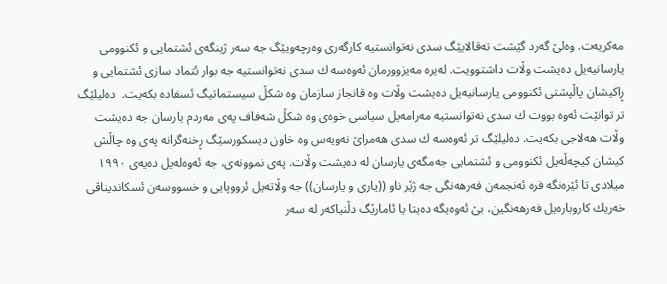مه‌كریه‌ت. وه‌لێ گه‌رد گێشت ته‌قالایێگ سدی نه‌توانستیه‌ كارگه‌ری وه‌رچه‌ویێگ جه‌ سه‌ر ژینگه‌ی ئشتمایی و ئكنوومی یارسانیه‌یل ده‌یشت وڵات داشتوویت. له‌یره‌ مه‌یزوورمان ئه‌وه‌سه‌ ك سدی نه‌توانستیه‌ جه‌ بوار ئتماد سازی ئشتمایی و ڕاكیشان پاڵپشتی ئكنوومی یارسانیه‌یل ده‌یشت وڵات وه‌ قانجاز سازمان وه‌ شكڵ سیستماتیگ ئسفاده‌ بكه‌یت.  ده‌لیلێگ تر توانێت ئه‌وه‌ بووت ك سدی نه‌توانستیه‌ مه‌رامه‌یل سیاسی خوه‌ی وه‌ شكڵ شه‌فاف په‌ی مه‌ردم یارسان جه‌ ده‌یشت وڵات هه‌لاجی بكه‌یت. ده‌لیلێگ تر ئه‌وه‌سه‌ ك سدی هه‌مراێ نه‌ویه‌س وه‌ خاون دیسكورسێگ ڕخنه‌گرانه‌ په‌ی وه‌ چاڵش كیشان كیچه‌ڵه‌یل ئكنوومی و ئشتمایی جه‌مگه‌ی یارسان له‌ ده‌یشت وڵات. په‌ی نموونه‌ی‌، جه‌ ئه‌وه‌له‌یل ده‌یه‌ی ١٩٩٠ میلادی تا ئێره‌نگه‌‌ فره‌ ئه‌نجمه‌ن فه‌رهه‌نگی جه‌‌ ژێر ناو ((یاری و یارسان)) جه‌ وڵاته‌یل ئرووپایی و خسووسه‌ن ئسكاندیناڤی خه‌ریك كاروباره‌یل فه‌رهه‌نگین، بێ ئه‌وه‌یگه‌‌ ده‌یتا یا ئامارێگ دڵنیاكه‌ر له‌ سه‌ر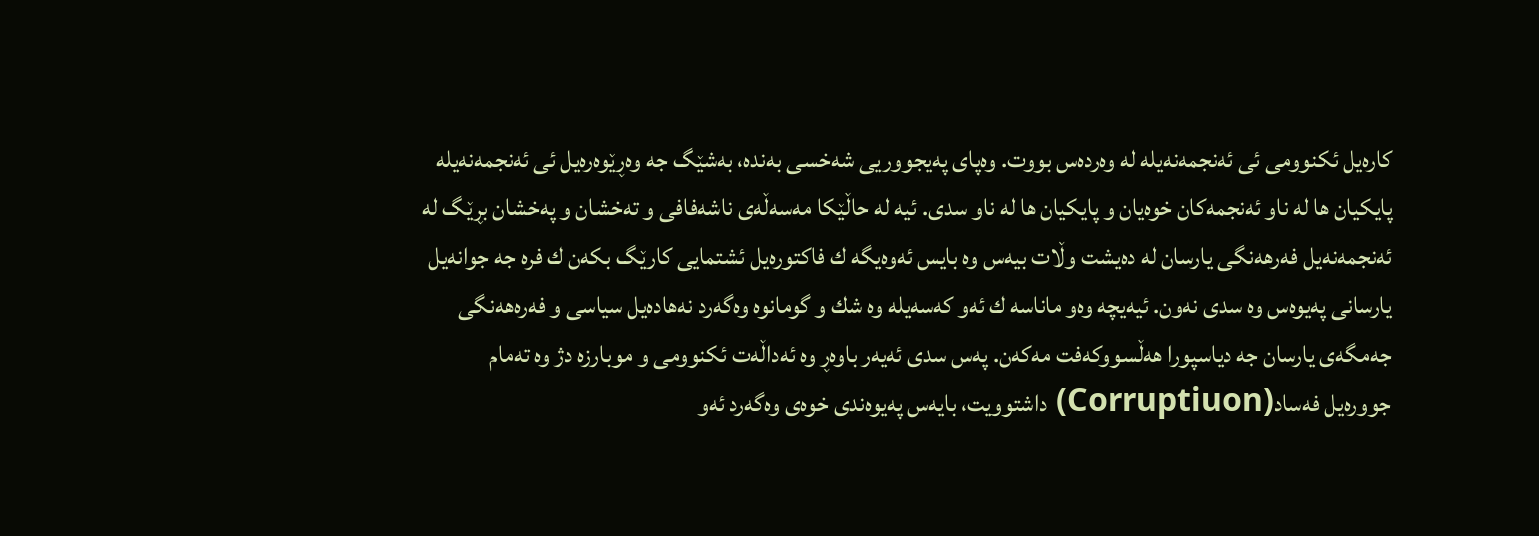كاره‌یل ئكنوومی ئی ئه‌نجمه‌نه‌یله‌ له‌ وه‌رده‌س بووت. وه‌پای په‌یجووریی شه‌خسی به‌نده‌، به‌شێگ جه‌‌ وه‌ڕێوه‌ره‌یل ئی ئه‌نجمه‌نه‌یله‌ پایكیان ها له‌ ناو ئه‌نجمه‌كان خوه‌یان و پایكیان ها له‌ ناو سدی. ئیه‌ له‌ حاڵێكا مه‌سه‌ڵه‌ی ناشه‌فافی و ته‌خشان و په‌خشان بڕێگ له‌ ئه‌نجمه‌نه‌یل فه‌رهه‌نگی یارسان له‌ ده‌یشت وڵات بیه‌س وه‌ بایس ئه‌وه‌یگه‌ ك فاكتوره‌یل ئشتمایی كارێگ بكه‌ن ك‌ فره‌ جه‌‌ جوانه‌یل یارسانی په‌یوه‌س وه‌ سدی نه‌ون. ئیه‌یچه‌ وه‌و ماناسه‌ ك ئه‌و كه‌سه‌یله‌ وه‌ شك و گومانوه‌ وه‌گه‌رد نه‌هاده‌یل سیاسی و فه‌ره‌هه‌نگی جه‌مگه‌ی یارسان جه‌ دیاسپورا هه‌ڵسووكه‌فت مه‌كه‌ن. په‌س سدی ئه‌یه‌ر باوه‌ڕ وه‌ ئه‌داڵه‌ت ئكنوومی و موبارزه‌ دژ وه‌ ته‌مام جووره‌یل فه‌ساد(Corruptiuon) داشتوویت، بایه‌س په‌یوه‌ندی خوه‌ی وه‌گه‌رد ئه‌و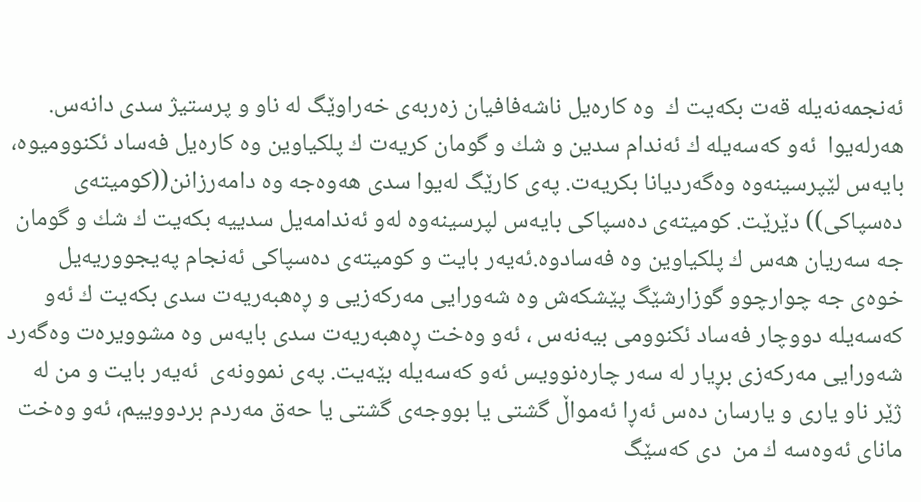ئه‌نجمه‌نه‌یله‌ قه‌ت بكه‌یت ك  وه‌ كاره‌یل ناشه‌فافیان زه‌ربه‌ی خه‌راوێگ له‌ ناو و پرستیژ سدی دانه‌س. هه‌رله‌یوا  ئه‌و كه‌سه‌یله‌ ك ئه‌ندام سدین و شك و گومان كریه‌ت ك پلكیاوین وه‌ كاره‌یل فه‌ساد ئكنوومیوه‌، بایه‌س لێپرسینه‌وه‌ وه‌گه‌ردیانا بكریه‌ت. په‌ی كارێگ له‌یوا سدی هه‌وه‌جه‌ وه‌ دامه‌رزانن((كومیته‌ی ده‌سپاكی)) دێرێت‌. كومیته‌ی ده‌سپاكی بایه‌س لپرسینه‌وه‌ له‌و ئه‌ندامه‌یل سدییه‌ بكه‌یت ك شك و گومان جه‌ سه‌ریان هه‌س ك پلكیاوین وه‌ فه‌سادوه‌.ئه‌یه‌ر بایت و كومیته‌ی ده‌سپاكی ئه‌نجام په‌یجووریه‌یل خوه‌ی جه‌ چوارچوو گوزارشێگ پێشكه‌ش وه‌ شه‌ورایی مه‌ركه‌زیی و ڕه‌هبه‌ریه‌ت سدی بكه‌یت ك ئه‌و كه‌سه‌یله‌ دووچار فه‌ساد ئكنوومی بیه‌نه‌س ، ئه‌و وه‌خت ڕه‌هبه‌ریه‌ت سدی بایه‌س وه‌ مشوویره‌ت وه‌گه‌رد شه‌ورایی مه‌ركه‌زی بڕیار له‌ سه‌ر چاره‌نوویس ئه‌و كه‌سه‌یله‌ بێه‌یت. په‌ی نموونه‌ی  ئه‌یه‌ر بایت و من له‌ ژێر ناو یاری و یارسان ده‌س ئه‌ڕا ئه‌مواڵ گشتی یا بووجه‌ی گشتی یا حه‌ق مه‌ردم بردووییم، ئه‌و وه‌خت مانای ئه‌وه‌سه‌ ك من  دی كه‌سێگ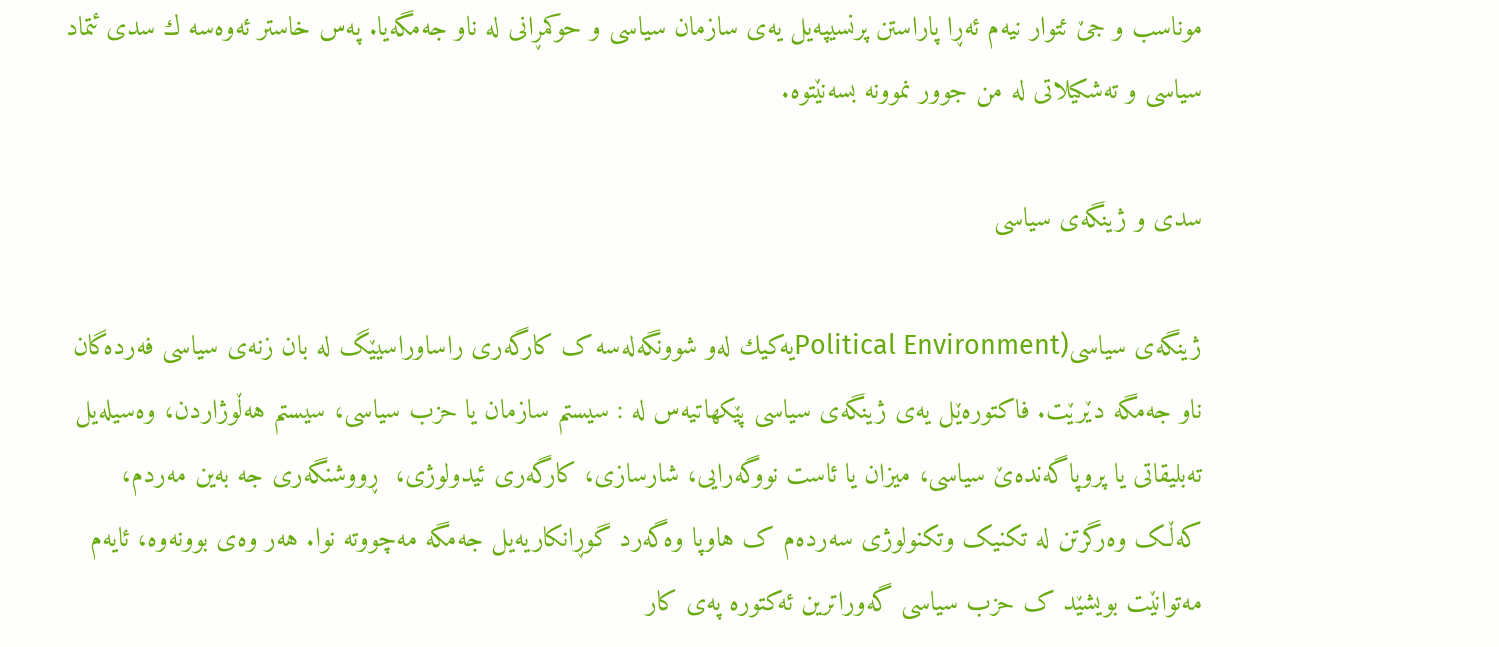موناسب و جێ ئتوار نیه‌م ئه‌ڕا پاراستن پرنسیپه‌یل یه‌ی سازمان سیاسی و حوكمڕانی له‌ ناو جه‌مگه‌یا. په‌س خاستر ئه‌وه‌سه‌ ك سدی ئتماد سیاسی و ته‌شكیلاتی له‌ من جوور نموونه‌ بسه‌نێتوه‌.

سدی و ژینگه‌ی سیاسی

ژینگه‌ی سیاسی(Political Environmentیه‌كیك له‌و شوونگه‌له‌سه‌ ک كارگه‌ری راساوراسیێگ له‌ بان زنەی سیاسی فه‌رده‌گان ناو جه‌مگه‌ دێرێت. فاکتورەێل یەی ژینگه‌ی سیاسی پێکهاتیەس لە : سیستم سازمان یا حزب سیاسی، سیستم هەڵوژاردن، وه‌سیله‌یل تەبلیقاتی یا پروپاگەندەێ سیاسی، میزان یا ئاست نووگەرایی، شارسازی، کارگەری ئیدولوژی،  ڕووشنگه‌ری جه‌ بەین مەردم،  کەڵک وەرگرتن لە تکنیک وتکنولوژی سەردەم ک هاوپا وه‌گه‌رد گوڕانكاریه‌یل جه‌مگه‌ مه‌چووته‌ نوا. هەر وەی بوونه‌وه‌، ئایەم مه‌توانێت بویشێد ک حزب سیاسی گەوراترین ئەکتورە په‌ی کار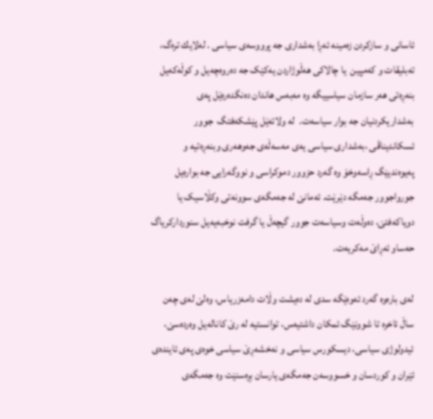ئاسانی و سازکردن زەمینە ئەڕا بەشداری جه‌ پرووسه‌ی سیاسی . لەلایك ترەگ، تەبلیقات و کەمپین  یا چالاکی هەڵوژاردن یەکێک جه‌ دەروەچەیل و کوڵەکەیل بنەڕەتی هەر سازمان سیاسییگە وە مەبەس هاندان دەنگدەرەێل په‌ی بەشداریکردنیان جه‌ بوار سیاسەت.  لە ولاتەێل پێشکەفتگ  جوور ئسکاندیناڤی ،بەشداری سیاسی یەی مەسەڵەی جەوهەری وبنەڕەتیە و پەیوه‌ندیێگ ڕاسه‌وخۆ وە گەرد حزوور دموکراسی و نووگەرایی جه‌ بوارەیل جورواجوور جه‌مگه‌ دێرێت. ئەمانێ لە جه‌مگه‌ی سوونەتی وکڵاسیک یا دویاکەفتێ، دەوڵەت وسیاسەت جوور گیچەڵ یا گرفت نوخبەیه‌یل سنوردارکریاگ حەساو ئەڕاێ مه‌كریه‌ت.

له‌ی باره‌وه‌ گه‌رد ئه‌وه‌ێگه‌ سدی له‌ ده‌یشت وڵات دامه‌زریاس، وه‌لێ له‌ی چه‌ن ساڵ ئاخره‌ تا شوونێگ ئمكان داشتیه‌س، توانستیه‌ له‌ رێ كاناله‌یل وه‌رده‌سێ، ئیدولوژی سیاسی، دیسكورس سیاسی و نه‌خشه‌ڕێ سیاسی خوه‌ی په‌ی ئاینده‌ی ئێران و كوردسان و خسووسه‌ن جه‌مگه‌ی یارسان بڕه‌سنێت وه‌ جه‌مگه‌ی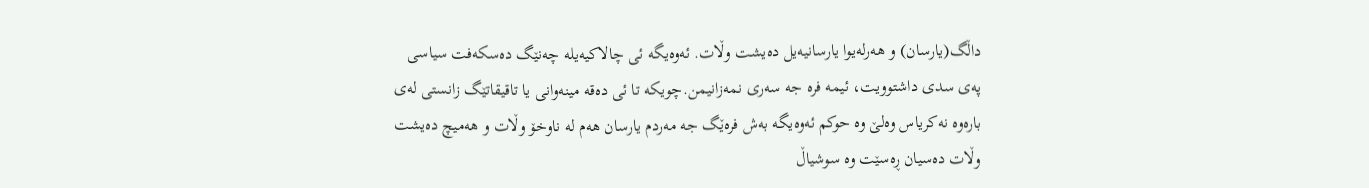داڵگ(یارسان) و هه‌رله‌یوا یارسانیه‌یل ده‌یشت وڵات. ئه‌وه‌یگه‌ ئی چالاكیه‌یله‌ چه‌نێگ ده‌سكه‌فت سیاسی په‌ی سدی داشتوویت، ئیمه‌ فره‌ جه‌ سه‌ری نمه‌زانیمن.چویكه‌ تا ئی ده‌قه‌ مینه‌وانی یا تاقیقاتێگ زانستی له‌ی باره‌وه‌ نه‌كریاس وه‌لێ وه‌ حوكم ئه‌وه‌یگه‌‌ به‌ش فره‌ێگ جه‌ مه‌ردم یارسان هه‌م له‌ ناوخۆ وڵات و هه‌میچ ده‌یشت وڵات ده‌سیان ڕه‌سێت وه‌ سوشیاڵ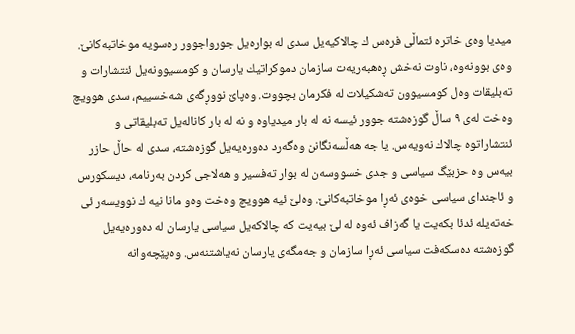میدیا وه‌ی خاتره‌ ئتماڵی فره‌س ك چالاكیه‌یل سدی له‌ بواره‌یل جورواجوور ره‌سویه‌ موخاتبه‌كانێ. وه‌ی بوونه‌وه‌، ناوت نه‌خش ڕه‌هبه‌ریه‌ت سازمان دموكراتیك یارسان و كومسیوونه‌یل ئنتشارات و ته‌بلیقات وه‌ل كومسیوون ته‌شكیلات له‌ فكرمان بچووت. وه‌پاێ نووڕگه‌ی شه‌خسییم، سدی هوویچ وه‌خت له‌ی ٩ ساڵ گوزه‌شته‌ جوور ئیسه‌ نه‌ له‌ بار میدیاوه‌ و نه‌ له‌ بار كاناله‌یل ته‌بلیقاتی و ئنتشاراتوه‌‌ چالاك نه‌ویه‌س. یا جه‌ هه‌ڵسه‌نگانن وه‌گه‌رد ده‌وره‌یه‌یل گوزه‌شته‌، سدی له‌ حاڵ حازر بیه‌س وه‌ حزبێگ سیاسی و جدی خسووسه‌ن له‌ بوار ته‌فسیر و هه‌لاجی كردن به‌رنامه‌، دیسكورس و ئاجندای سیاسی خوه‌ی ئه‌ڕا موخاتبه‌كانێ. وه‌لێ ئیه‌ هوویچ وه‌خت وه‌و مانا نیه‌ ك نوویسه‌ر ئی خه‌ته‌یله‌ ئدئا بكه‌یت یا گه‌زاف ئه‌وه‌ له‌ لێ بیه‌یت كه‌ چالاكه‌یل سیاسی یارسان له‌ ده‌وره‌یه‌یل گوزه‌شته‌ ده‌سكه‌فت سیاسی ئه‌ڕا سازمان و جه‌مگه‌ی یارسان نه‌یاشتنه‌س. وه‌پێچه‌وانه‌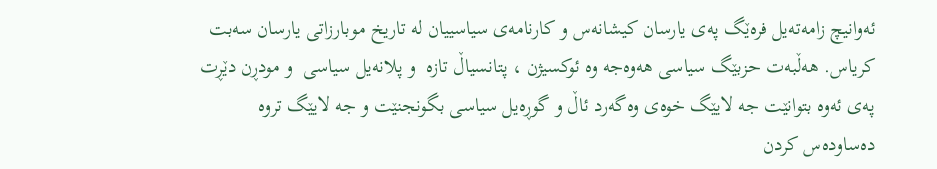ئه‌وانیچ زامه‌ته‌یل فره‌ێگ په‌ی یارسان كیشانه‌س و كارنامه‌ی سیاسییان له‌ تاریخ موبارزاتی یارسان سه‌بت كریاس. هه‌ڵبه‌ت حزبێگ سیاسی هه‌وه‌جه‌ وه‌ ئوكسیژن ، پتانسیاڵ تازه‌  و پلانه‌یل سیاسی  و مودڕن دێڕت په‌ی ئه‌وه‌ بتوانێت جه‌ لایێگ خوه‌ی وه‌گه‌رد ئاڵ و گوڕه‌یل سیاسی بگونجنێت و جه‌ لایێگ تروه‌ ده‌ساوده‌س كردن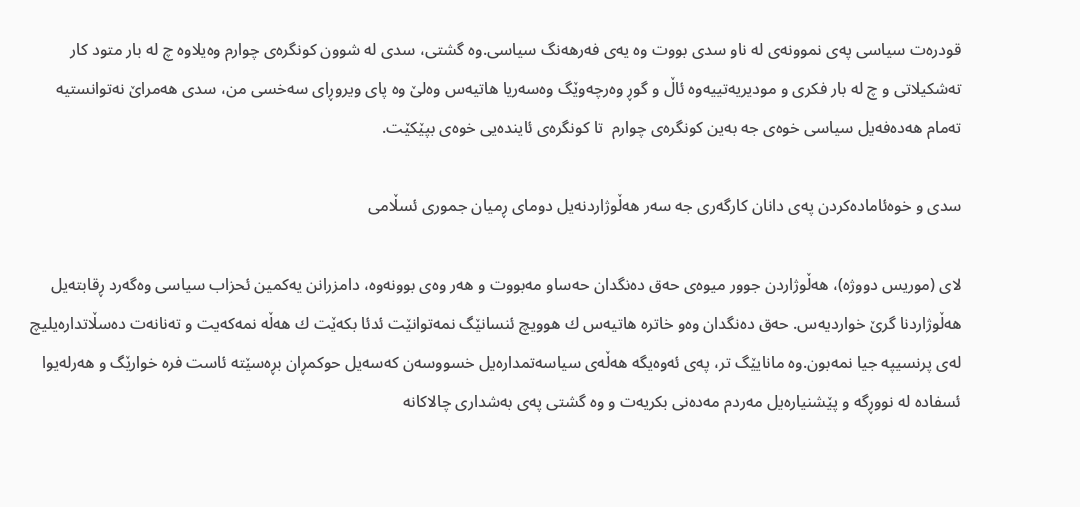قودره‌ت سیاسی په‌ی نموونه‌ی‌ له‌ ناو سدی بووت وه‌ یه‌ی فه‌رهه‌نگ سیاسی.وه‌ گشتی، سدی له‌ شوون كونگره‌ی چوارم وه‌یلاوه‌ چ له‌ بار متود كار ته‌شكیلاتی و چ له‌ بار فكری و مودیریه‌تییه‌وه‌ ئاڵ و گوڕ وه‌رچه‌وێگ وه‌سه‌ریا هاتیه‌س وه‌لێ وه‌ پای ویروڕای سه‌خسی من، سدی هه‌مراێ نه‌توانستیه ته‌مام‌ هه‌ده‌فه‌یل سیاسی خوه‌ی جه‌ به‌ین كونگره‌ی چوارم  تا كونگره‌ی ئاینده‌یی خوه‌ی بپێكێت.

سدی و خوه‌ئاماده‌كردن په‌ی دانان كارگه‌ری جه‌‌ سه‌ر هه‌ڵوژاردنه‌یل دومای ڕمیان جموری ئسڵامی

لای (موریس دووژه‌)، هه‌ڵوژاردن جوور میوه‌ی حه‌ق ده‌نگدان حه‌ساو مه‌بووت و هه‌ر وه‌ی بوونه‌وه‌، دامزرانن یه‌كمین ئحزاب سیاسی وه‌گه‌رد ڕقابته‌یل هه‌ڵوژاردنا گرێ خواردیه‌س. حه‌ق ده‌نگدان وه‌و خاتره‌ هاتیه‌س ك هوویچ ئنسانێگ نمه‌توانێت ئدئا بكه‌ێت ك هه‌ڵه‌ نمه‌كه‌یت و ته‌نانه‌ت ده‌سڵاتداره‌یلیچ له‌ی پرنسیپه‌ جیا نمه‌بون.وه‌ مانایێگ تر، په‌ی ئه‌وه‌یگه‌ هه‌ڵه‌ی سیاسه‌تمداره‌یل خسووسه‌ن كه‌سه‌یل حوكمڕان بڕه‌سێته‌ ئاست فره‌ خوارێگ و هه‌رله‌یوا ئسفاده‌ له‌ نووڕگه‌ و پێشنیاره‌یل مه‌ردم مه‌ده‌نی بكریه‌ت و وه‌ گشتی په‌ی به‌شداری چالاكانه‌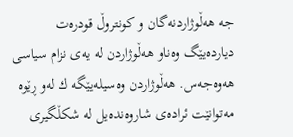جه‌ هه‌ڵوژاردنه‌گان و كونتروڵ قودره‌ت دیارده‌یێگ وه‌ناو هه‌ڵوژاردن له‌ یه‌ی نزام سیاسی هه‌وه‌جه‌س. هه‌ڵوژاردن وه‌سیله‌یێگه‌ ك له‌و ڕێوه‌ مه‌توانێت ئراده‌ی شاروه‌نده‌یل له‌ شكڵگیری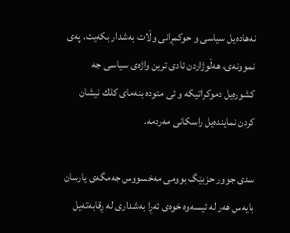نه‌هاده‌یل سیاسی و حوكمڕانی وڵات به‌شدار بكه‌یت. په‌ی نموونه‌ی، هه‌ڵوژاردن ئادی ترین واژه‌ی سیاسی جه‌ كشوره‌یل دموكراتیكه‌ و ئی متوده بنه‌مای كلك نیشان كردن نماینده‌یل راسكانی مه‌ردمه‌.

سدی جوور حزبێگ بوومی مه‌خسووس جه‌مگه‌ی یارسان بایه‌س هه‌ر له‌ ئیسه‌وه‌ خوه‌ی ئه‌ڕا به‌شداری له‌ ڕقابه‌ته‌یل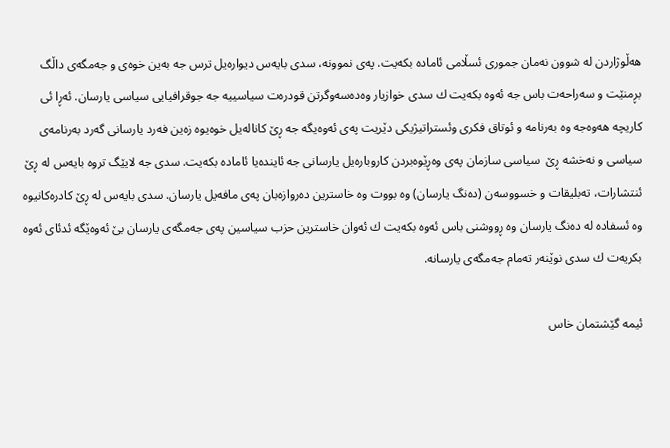هه‌ڵوژاردن له‌ شوون نه‌مان جموری ئسڵامی ئاماده‌ بكه‌یت. په‌ی نموونه‌، سدی بایه‌س دیواره‌یل ترس جه‌ به‌ین خوه‌ی و جه‌مگه‌ی داڵگ بڕمنێت و سه‌راحه‌ت باس جه‌ ئه‌وه‌ بكه‌یت ك سدی خوازیار وه‌ده‌سه‌وگرتن قودره‌ت سیاسییه‌ جه‌ جوقرافیایی سیاسی یارسان. ئه‌ڕا ئی كاریچه‌ هه‌وه‌جه‌ وه‌ به‌رنامه‌ و ئوتاق فكری وئستراتیژیكی دێریت په‌ی ئه‌وه‌یگه‌‌ جه‌‌ ڕێ كاناله‌یل خوه‌یوه‌ زه‌ین فه‌رد یارسانی گه‌رد به‌رنامه‌ی سیاسی و نه‌خشه ‌ڕێ  سیاسی سازمان په‌ی وه‌ڕێوه‌بردن كاروباره‌یل یارسانی جه‌‌ ئاینده‌یا ئاماده‌ بكه‌یت. سدی جه‌ لایێگ تروه‌ بایه‌س له‌ ڕێ ئنتشارات، ته‌بلیقات و خسووسه‌ن (ده‌نگ یارسان) وه‌ بووت وه‌ خاسترین ده‌روازه‌بان په‌ی مافه‌یل یارسان. سدی بایه‌س له‌ ڕێ كادره‌كانیوه‌ وه‌ ئسفاده‌ له‌ ده‌نگ یارسان وه‌ ڕووشنی باس ئه‌وه‌ بكه‌یت ك ئه‌وان خاسترین حزب سیاسین په‌ی جه‌مگه‌ی یارسان بێ ئه‌وه‌ێگه‌ ئدئای ئه‌وه‌ بكریه‌ت ك سدی نوێنه‌ر ته‌مام جه‌مگه‌ی یارسانه‌.

ئیمه‌ گێشتمان خاس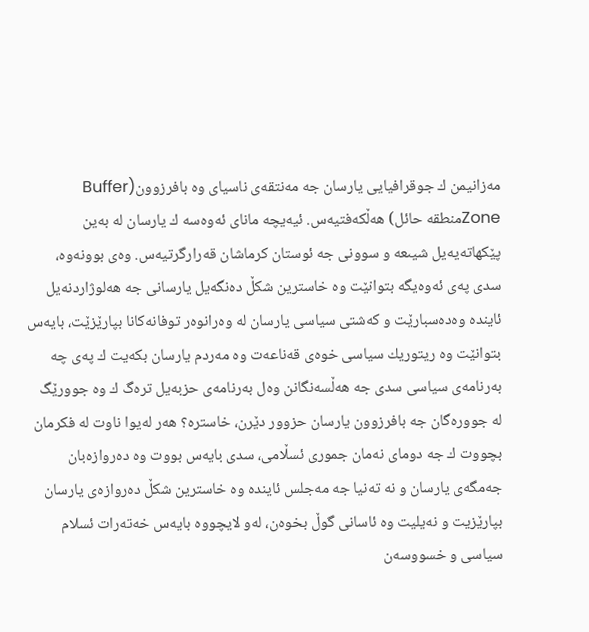مه‌زانیمن ك جوقرافیایی یارسان جه‌ مه‌نتقه‌ی ناسیای وه‌ بافرزوون(Buffer Zoneمنطقە حائل) هه‌ڵكه‌فتیه‌س. ئیه‌یچه‌ مانای ئه‌وه‌سه‌ ك یارسان له‌ به‌ین پێكهاته‌یه‌یل شیىعه‌ و سوونی جه‌ ئوستان كرماشان قه‌رارگرتیه‌س. وه‌ی بوونه‌وه‌، سدی په‌ی ئه‌وه‌یگه‌‌ بتوانێت وه‌ خاسترین شكڵ ده‌نگه‌یل یارسانی جه‌ هه‌لوژاردنه‌یل ئاینده‌ وه‌ده‌سبارێت و كه‌شتی سیاسی یارسان له‌ وه‌رانوه‌ر توفانه‌كانا بپارێزێت، بایه‌س بتوانێت وه‌ ریتوریك سیاسی خوه‌ی قه‌ناعه‌ت وه‌ مه‌ردم یارسان بكه‌یت ك په‌ی چه‌ به‌رنامه‌ی سیاسی سدی جه‌ هه‌ڵسه‌نگانن وه‌ل به‌رنامه‌ی حزبه‌یل تره‌گ ك وه‌ جوورێگ له‌ جووره‌گان جه‌ بافرزوون یارسان حزوور دێرن، خاستره‌؟ هه‌ر له‌یوا ناوت له‌ فكرمان بچووت ك جه‌ دومای نه‌مان جموری ئسڵامی، سدی بایه‌س بووت وه‌ ده‌روازه‌بان جه‌مگه‌ی یارسان و نه‌ ته‌نیا جه‌ مه‌جلس ئاینده‌ وه‌ خاسترین شكڵ ده‌روازه‌ی یارسان بپارێزیت و نه‌یلیت وه‌ ئاسانی گوڵ بخوه‌ن، له‌و لایچووه‌ بایه‌س خه‌ته‌رات ئسلام سیاسی و خسووسه‌ن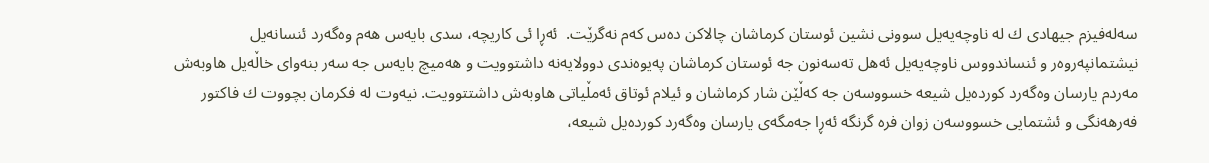سه‌له‌فیزم جیهادی ك له‌ ناوچه‌یه‌یل سوونی نشین ئوستان كرماشان چالاكن ده‌س كه‌م نه‌گرێت.  ئه‌ڕا ئی كاریچه،‌ سدی بایه‌س هه‌م وه‌گه‌رد ئنسانه‌یل نیشتمانپه‌روه‌ر و ئنساندووس ناوچه‌یه‌یل ئه‌هل ته‌سه‌نون جه‌ ئوستان كرماشان په‌یوه‌ندی دوولایه‌نه‌ داشتوویت و هه‌میچ بایه‌س جه‌ سه‌ر بنه‌وای خاڵه‌یل هاوبه‌ش مه‌ردم یارسان وه‌گه‌رد كورده‌یل شیعه‌ خسووسه‌ن جه‌ كه‌ڵێن شار كرماشان و ئیلام ئوتاق ئه‌مڵیاتی هاوبه‌ش داشتتوویت. نیه‌وت له‌ فكرمان بچووت ك فاكتور فه‌رهه‌نگی و ئشتمایی خسووسه‌ن زوان فره‌ گرنگه‌ ئه‌ڕا جه‌مگه‌ی یارسان وه‌گه‌رد كورده‌یل شیعه‌،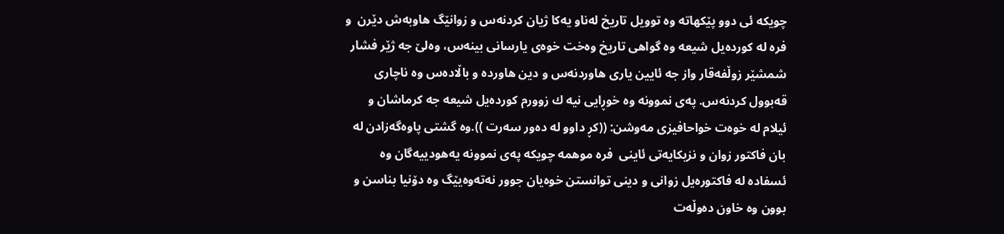چویكه‌ ئی دوو پێكهاته‌ وه‌ توویل تاریخ له‌ناو یه‌كا ژیان كردنه‌س و زوانێگ هاوبه‌ش دێرن  و فره‌ له‌ كورده‌یل شیعه‌ وه‌ گواهی تاریخ وه‌خت خوه‌ی یارسانی بینه‌س، وه‌لێ جه‌ ژێر فشار شمشێر زوڵفه‌قار واز جه‌ ئایین یاری هاوردنه‌س و دین هاورده‌ و باڵاده‌س وه‌ ناچاری قه‌بوول كردنه‌س. په‌ی نموونه‌ وه‌ خوڕایی نیه‌ ك زوورم كورده‌یل شیعه‌ جه‌ كرماشان و ئیلام له‌ خوه‌ت خواحافیزی مه‌وشن: ((كڕ داوو له‌ ده‌ور سه‌رت )).وه‌ گشتی پاوه‌گه‌زادن له‌ بان فاكتور زوان و نزیكایه‌تی ئاینی  فره‌ موهمه‌ چویكه‌ په‌ی نموونه‌ یه‌هودییه‌گان وه‌ ئسفاده‌ له‌ فاكتوره‌یل زوانی و دینی توانستن خوه‌یان جوور نه‌ته‌وه‌یێگ وه‌ دۆنیا بناسن و بوون وه‌ خاون ده‌وڵه‌ت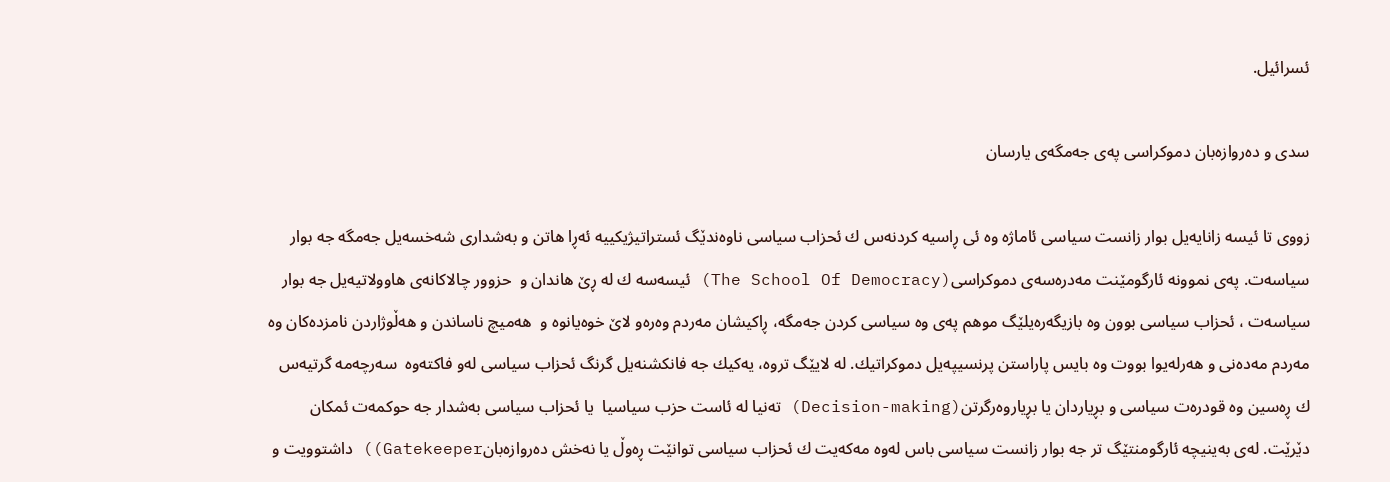ئسرائیل.

سدی و ده‌روازه‌بان دموكراسی په‌ی جه‌مگه‌ی یارسان

زووی تا ئیسه‌ زانایه‌یل بوار زانست سیاسی ئاماژه‌ وه‌ ئی ڕاسیه‌ كردنه‌س ك ئحزاب سیاسی ناوه‌ندێگ ئستراتیژیكییه‌ ئه‌ڕا هاتن و به‌شداری شه‌خسه‌یل جه‌مگه‌ جه‌ بوار سیاسه‌ت. په‌ی نموونه ئارگومێنت‌ مه‌دره‌سه‌ی دموكراسی(The School Of Democracy) ئیسه‌سه‌ ك له‌ ڕێ هاندان و  حزوور چالاكانه‌ی هاوولاتیه‌یل جه‌ بوار سیاسه‌ت ، ئحزاب سیاسی بوون وه‌ بازیگه‌ره‌یلێگ موهم په‌ی وه‌ سیاسی كردن جه‌مگه‌، ڕاكیشان مه‌ردم وه‌ره‌و لاێ خوه‌یانوه‌ و  هه‌میچ ناساندن و هه‌ڵوژاردن نامزده‌كان وه‌ مه‌ردم مه‌ده‌نی و هه‌رله‌یوا بووت وه‌ بایس پاراستن پرنسیپه‌یل دموكراتیك. له‌ لایێگ تروه‌، یه‌كیك جه‌‌ فانكشنه‌یل گرنگ ئحزاب سیاسی له‌و فاكته‌وه‌  سه‌رچه‌مه‌ گرتیه‌س ك ڕه‌سین وه‌ قودره‌ت سیاسی و بڕیاردان یا بڕیاروه‌رگرتن(Decision-making) ته‌نیا له‌ ئاست حزب سیاسیا  یا ئحزاب سیاسی به‌شدار جه‌ حوكمه‌ت ئمكان دێرێت. له‌ی به‌ینیچه‌ ئارگومنتێگ تر جه‌ بوار زانست سیاسی باس له‌وه‌ مه‌كه‌یت ك ئحزاب سیاسی توانێت ڕه‌وڵ یا نه‌خش ده‌روازه‌بانGatekeeper)) داشتوویت و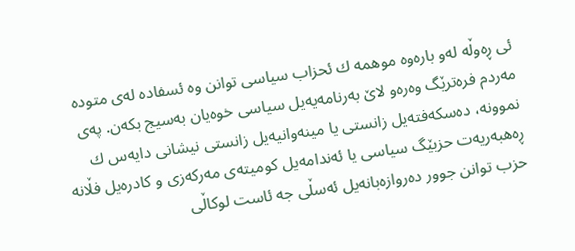ئی ڕه‌وڵه‌ له‌و باره‌وه‌ موهمه‌ ك ئحزاب سیاسی توانن وه‌ ئسفاده‌ له‌ی متوده‌ مه‌ردم فره‌ترێگ وه‌ره‌و لاێ به‌رنامه‌یه‌یل سیاسی خوه‌یان به‌سیج بكه‌ن. په‌ی نموونه، ده‌سكه‌فته‌یل زانستی یا مینه‌وانیه‌یل زانستی نیشانی دایه‌س ك‌ ڕه‌هبه‌ریه‌ت حزبێگ سیاسی یا ئه‌ندامه‌یل كومیته‌ی مه‌ركه‌زی و كادره‌یل فڵانه‌ حزب توانن جوور ده‌روازه‌بانه‌یل ئه‌سڵی جه‌ ئاست لوكاڵی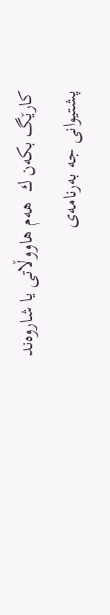كارێگ بكه‌ن ك  هه‌م هاووڵاتی یا شاروه‌ند پشتیوانی جه‌ به‌رنامه‌ی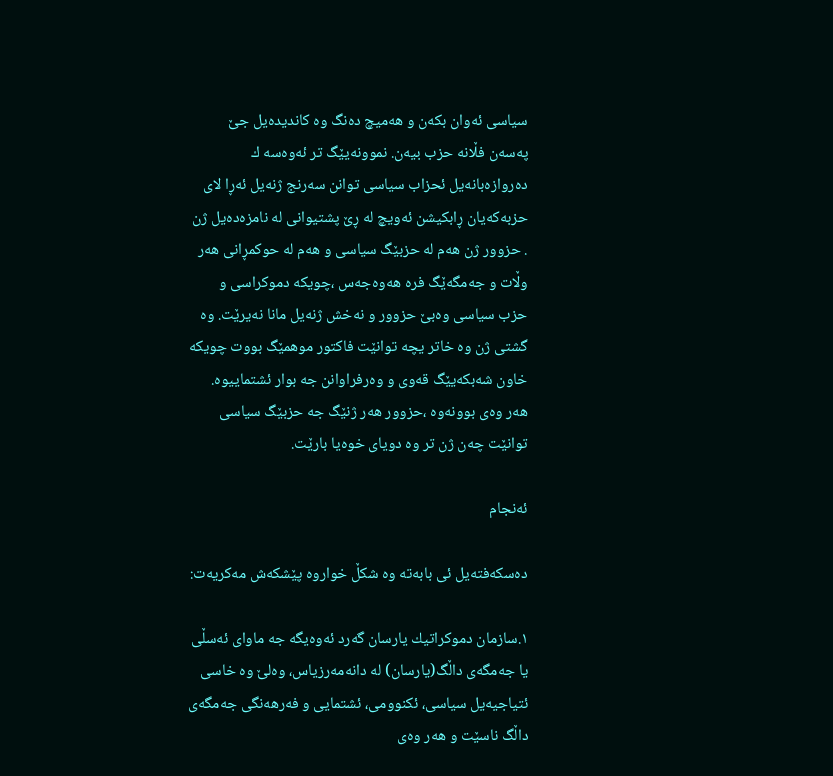سیاسی ئه‌وان بكه‌ن و هه‌میچ ده‌نگ وه‌ كاندیده‌یل جێ په‌سه‌ن فڵانه‌ حزب بیه‌ن. نموونه‌یێگ تر ئه‌وه‌سه‌ ك ده‌روازه‌بانه‌یل ئحزاب سیاسی توانن سه‌رنج ژنه‌یل ئه‌ڕا لای حزبه‌كه‌یان ڕابكیشن ئه‌ویچ له‌ ڕێ پشتیوانی له‌ نامزه‌ده‌یل ژن . حزوور ژن هه‌م له‌ حزبێگ سیاسی و هه‌م له‌ حوكمڕانی هه‌ر وڵات و جه‌مگه‌ێگ فره‌ هه‌وه‌جه‌س ،چویكه‌ دموكراسی و حزب سیاسی وه‌بێ حزوور و نه‌خش ژنه‌یل مانا نه‌یرێت. وه‌ گشتی ژن وه‌ خاتر یچه‌ توانێت فاكتور موهمێگ بووت چویكه‌‌ خاون شه‌بكه‌یێگ قه‌وی و وه‌رفراوانن‌ جه‌ بوار ئشتماییوه. هه‌ر وه‌ی بوونه‌وه‌ ،حزوور هه‌ر ژنێگ جه‌ حزبێگ سیاسی توانێت چه‌ن ژن تر وه دویای خوه‌یا بارێت.

ئه‌نجام

ده‌سكه‌فته‌یل ئی بابه‌ته‌ وه‌ شكڵ خواروه‌ ‌پێشكه‌ش مه‌كریه‌ت:

١.سازمان دموكراتیك یارسان گه‌رد ئه‌وه‌یگه‌ جه‌ ماوای ئه‌سڵی یا جه‌مگه‌ی داڵگ(یارسان) له‌ دانه‌مه‌رزیاس، وه‌لێ وه‌ خاسی ئتیاجیه‌یل سیاسی، ئكنوومی، ئشتمایی و فه‌رهه‌نگی جه‌مگه‌ی داڵگ ناسێت و هه‌ر وه‌ی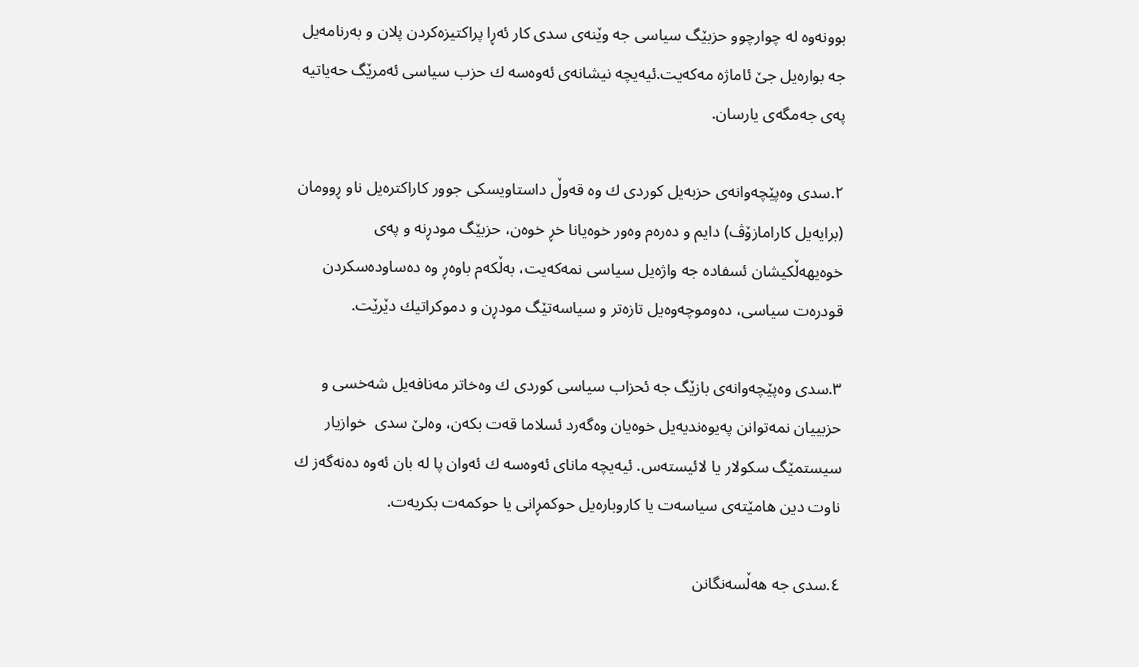بوونه‌وه‌ له‌ چوارچوو حزبێگ سیاسی جه‌ وێنه‌ی سدی كار ئه‌ڕا پراكتیزه‌كردن پلان و به‌رنامه‌یل جه‌ بواره‌یل جێ ئاماژه‌ مه‌كه‌یت.ئیه‌یچه‌ نیشانه‌ی ئه‌وه‌سه‌ ك حزب سیاسی ئه‌مرێگ حه‌یاتیه‌ په‌ی جه‌مگه‌ی یارسان.

٢.سدی وه‌پێچه‌وانه‌ی حزبه‌یل كوردی ك وه‌ قه‌وڵ داستاویسكی جوور كاراكتره‌یل ناو ڕوومان (برایه‌یل كارامازۆڤ) دایم و ده‌ره‌م وه‌ور خوه‌یانا خڕ خوه‌ن، حزبێگ مودڕنه‌ و په‌ی خوه‌یهه‌ڵكیشان ئسفاده‌ جه‌ واژه‌یل سیاسی نمه‌كه‌یت، به‌ڵكه‌م باوه‌ڕ وه‌ ده‌ساوده‌سكردن قودره‌ت سیاسی، ده‌وموچه‌وه‌یل تازه‌تر و سیاسه‌تێگ مودڕن و دموكراتیك دێرێت.

٣.سدی وه‌پێچه‌وانه‌ی بازێگ جه‌ ئحزاب سیاسی كوردی ك وه‌خاتر مه‌نافه‌یل شه‌خسی و حزبییان نمه‌توانن په‌یوه‌ندیه‌یل خوه‌یان وه‌گه‌رد ئسلاما قه‌ت بكه‌ن، وه‌لێ سدی  خوازیار سیستمێگ سكولار یا لائیسته‌س. ئیه‌یچه‌ مانای ئه‌وه‌سه‌ ك ئه‌وان پا له‌ بان ئه‌وه‌ ده‌نه‌گه‌ز ك ناوت دین هامێته‌ی سیاسه‌ت یا كاروباره‌یل حوكمڕانی یا حوكمه‌ت بكریه‌ت.

٤.سدی جه‌ هه‌ڵسه‌نگانن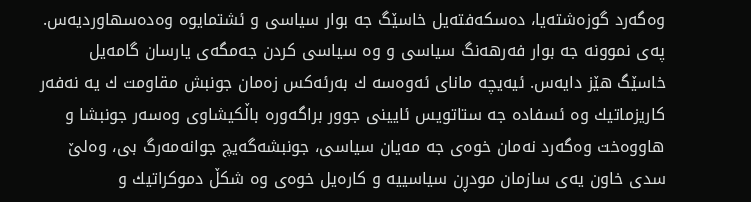وه‌گه‌رد گوزه‌شته‌یا، ده‌سكه‌فته‌یل خاسێگ جه‌ بوار سیاسی و ئشتمایوه‌ وه‌ده‌سهاوردیه‌س. په‌ی نموونه‌ جه‌ بوار فه‌رهه‌نگ سیاسی و وه‌ سیاسی كردن جه‌مگه‌ی یارسان گامه‌یل خاسێگ هێز دایه‌س. ئیه‌یچه‌ مانای ئه‌وه‌سه‌ ك به‌رئه‌كس زه‌مان جونبش مقاومت ك یه‌ نه‌فه‌ر كاریزماتیك وه‌ ئسفاده‌ جه‌ ستاتویس ئایینی جوور براگه‌وره‌ باڵكیشاوی وه‌سه‌ر جونبشا و هاووه‌خت وه‌گه‌رد نه‌مان خوه‌ی جه‌ مه‌یان سیاسی، جونبشه‌گه‌یچ جوانه‌مه‌رگ بی، وه‌لێ سدی خاون یه‌ی سازمان مودڕن سیاسییه‌ و كاره‌یل خوه‌ی وه‌ شكڵ دموكراتیك و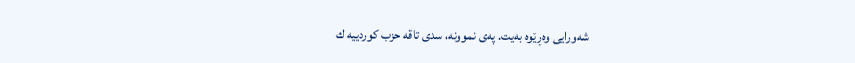شه‌ورایی وه‌ڕێوه‌ به‌یت. په‌ی نموونه‌، سدی تاقه‌ حزب كوردییه‌ ك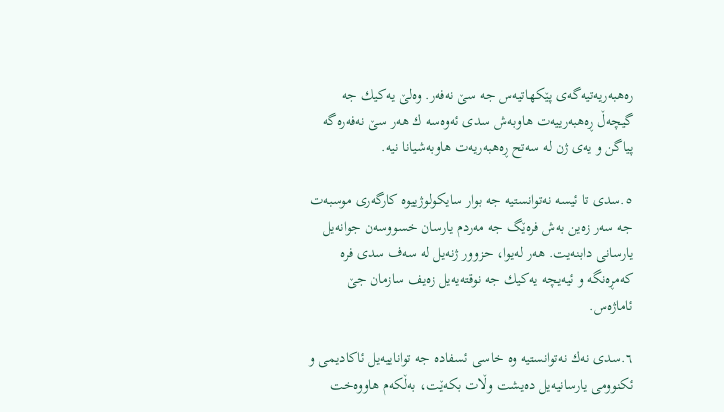ره‌هبه‌ریه‌تیه‌گه‌ی پێكهاتیه‌س جه‌ سێ نه‌فه‌ر. وه‌لێ یه‌كیك جه‌ گیچه‌ڵ ڕه‌هبه‌رییه‌ت هاوبه‌ش سدی ئه‌وه‌سه‌ ك هه‌ر سێ نه‌فه‌ره‌گه‌ پیاگن و یه‌ی ژن له‌ سه‌تح ڕه‌هبه‌ریه‌ت هاوبه‌شیانا نیه‌.

٥.سدی تا ئیسه‌ نه‌توانستیه‌ جه‌ بوار سایكولوژییوه‌ كارگه‌ری موسبه‌ت جه‌ سه‌ر زه‌ین به‌ش فره‌ێگ جه‌ مه‌ردم یارسان خسووسه‌ن جوانه‌یل یارسانی دابنه‌یت. هه‌ر له‌یوا، حزوور ژنه‌یل له‌ سه‌ف سدی فره‌ كه‌مڕه‌نگه‌ و ئیه‌یچه‌ یه‌كیك جه‌ نوقته‌یه‌یل زه‌یف سازمان جێ ئاماژه‌س.

٦.سدی نه‌ك نه‌توانستیه‌ وه‌ خاسی ئسفاده‌ جه‌ تواناییه‌یل ئاكادیمی و ئكنوومی یارسانیه‌یل ده‌یشت وڵات بكه‌ێت، به‌ڵكه‌م هاووه‌خت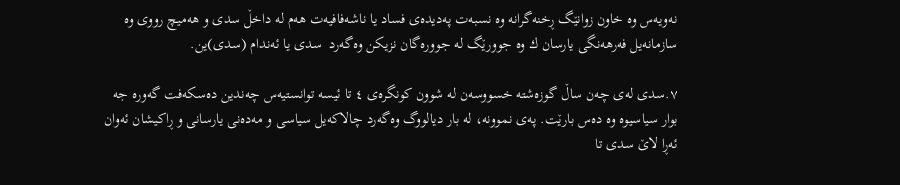نه‌ویه‌س وه‌ خاون زوانێگ ڕخنه‌گرانه‌ وه‌ نسبه‌ت په‌دیده‌ی فساد یا ناشه‌فافیه‌ت هه‌م له‌ داخڵ سدی و هه‌میچ رووی وه‌ سازمانه‌یل فه‌رهه‌نگی یارسان ك وه‌ جوورێگ له‌ جووره‌گان نزیكن وه‌گه‌رد  سدی یا ئه‌ندام (سدی)ین.

٧.سدی له‌ی چه‌ن ساڵ گوزه‌شته‌ خسووسه‌ن له‌ شوون كونگره‌ی ٤ تا ئیسه‌ توانستیه‌س چه‌ندین ده‌سكه‌فت گه‌وره جه‌ بوار سیاسیوه‌‌ وه‌ ده‌س بارێت. په‌ی نموونه‌، له‌ بار دیالووگ وه‌گه‌رد چالاكه‌یل سیاسی و مه‌ده‌نی یارسانی و ڕاكیشان ئه‌وان ئه‌ڕا لاێ سدی تا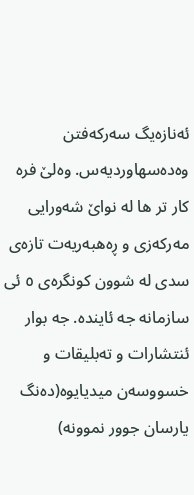ئه‌نازه‌یگ سه‌ر‌كه‌فتن وه‌ده‌سهاوردیه‌س. وه‌لێ فره‌ كار تر ها له‌ نواێ شه‌ورایی مه‌ركه‌زی و ڕه‌هبه‌ریه‌ت تازه‌ی سدی له‌ شوون كونگره‌ی ٥ ئی سازمانه‌ جه‌ ئاینده‌. جه‌ بوار ئنتشارات و ته‌بلیقات و خسووسه‌ن میدیایوه‌(ده‌نگ یارسان جوور نموونه‌)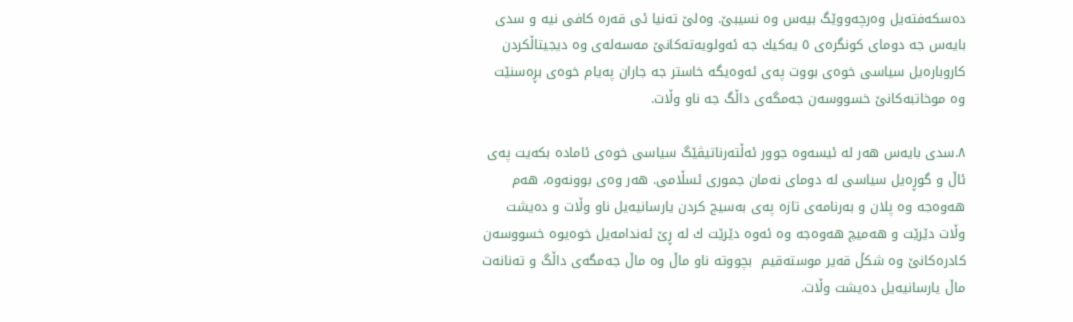ده‌سكه‌فته‌یل وه‌رچه‌ووێگ بیه‌س وه‌ نسیبێ. وه‌لێ ته‌نیا ئی قه‌ره‌ كافی نیه‌ و سدی بایه‌س جه‌ دومای كونگره‌ی ٥ یه‌كیك جه‌ ئه‌ولویه‌ته‌كانێ مه‌سه‌له‌ی وه‌ دیجیتاڵكردن كاروباره‌یل سیاسی خوه‌ی بووت په‌ی ئه‌وه‌یگه‌ خاستر جه‌ جاران په‌یام خوه‌ی بڕه‌سنێت وه‌ موخاتبه‌كانێ خسووسه‌ن جه‌مگه‌ی داڵگ جه‌ ناو وڵات.

٨.سدی بایه‌س هه‌ر له‌ ئیسه‌وه‌ جوور ئه‌ڵته‌رناتیڤێگ سیاسی خوه‌ی ئاماده‌ بكه‌یت په‌ی ئاڵ و گوڕه‌یل سیاسی له‌ دومای نه‌مان جموری ئسڵامی. هه‌ر وه‌ی بوونه‌وه‌، هه‌م هه‌وه‌جه‌ وه‌ پلان و به‌رنامه‌ی تازه‌ په‌ی به‌سیج كردن یارسانیه‌یل ناو وڵات و ده‌یشت وڵات دێرێت و هه‌میچ هه‌وه‌جه‌ وه‌ ئه‌وه‌ دێرێت ك له ‌ڕێ ئه‌ندامه‌یل خوه‌یوه‌ خسووسه‌ن كادره‌كانێ وه‌ شكڵ قه‌یر موسته‌قیم  بچووته‌ ناو ماڵ وه‌ ماڵ جه‌مگه‌ی داڵگ و ته‌نانه‌ت ماڵ یارسانیه‌یل ده‌یشت وڵات.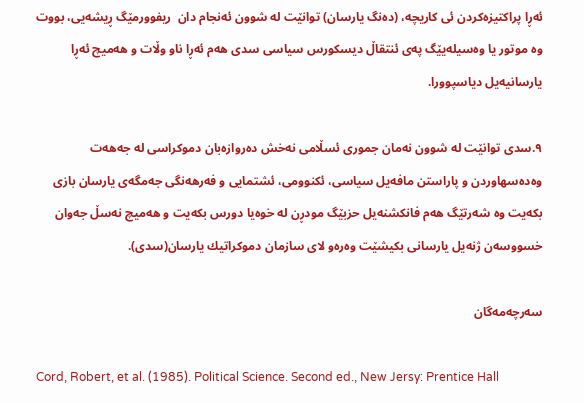ئه‌ڕا پراكتیزه‌كردن ئی كاریچه،‌ (ده‌نگ یارسان) توانێت له‌ شوون ئه‌نجام دان ‌ ریفوورمێگ ڕیشه‌یی، بووت وه‌ موتور یا وه‌سیله‌یێگ په‌ی ئنتقاڵ دیسكورس سیاسی سدی هه‌م ئه‌ڕا ناو وڵات و هه‌میچ ئه‌ڕا یارسانیه‌یل دیاسپوورا.

٩.سدی توانێت له‌ شوون نه‌مان جموری ئسڵامی نه‌خش ده‌روازه‌بان دموكراسی له‌ جه‌هه‌ت وه‌ده‌سهاوردن و پاراستن مافه‌یل سیاسی، ئكنوومی، ئشتمایی و فه‌رهه‌نگی جه‌مگه‌ی یارسان بازی بكه‌یت وه‌ شه‌رتێگ هه‌م فانكشنه‌یل حزبێگ مودڕن له‌ خوه‌یا دورس بكه‌یت و هه‌میچ نه‌سڵ جه‌وان خسووسه‌ن ژنه‌یل یارسانی بكیشێت وه‌ره‌و لای سازمان دموكراتیك یارسان(سدی).

سه‌رچه‌مه‌گان

Cord, Robert, et al. (1985). Political Science. Second ed., New Jersy: Prentice Hall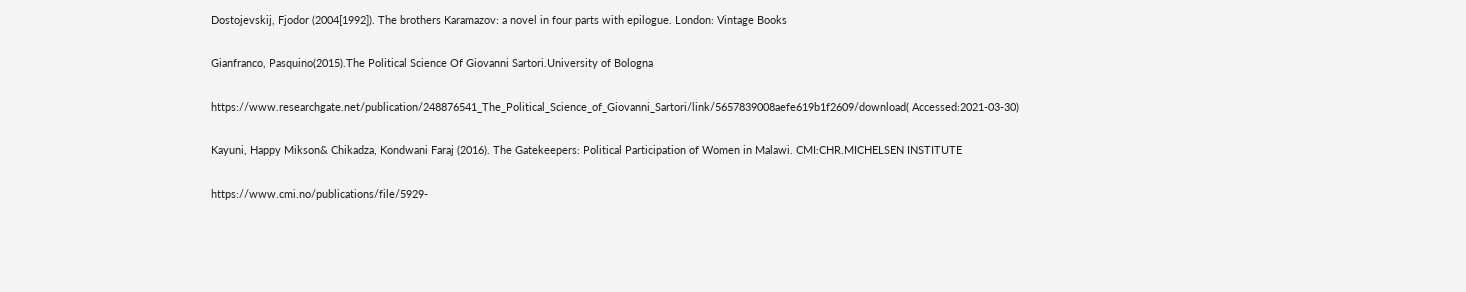Dostojevskij, Fjodor (2004[1992]). The brothers Karamazov: a novel in four parts with epilogue. London: Vintage Books

Gianfranco, Pasquino(2015).The Political Science Of Giovanni Sartori.University of Bologna

https://www.researchgate.net/publication/248876541_The_Political_Science_of_Giovanni_Sartori/link/5657839008aefe619b1f2609/download( Accessed:2021-03-30)

Kayuni, Happy Mikson& Chikadza, Kondwani Faraj (2016). The Gatekeepers: Political Participation of Women in Malawi. CMI:CHR.MICHELSEN INSTITUTE

https://www.cmi.no/publications/file/5929-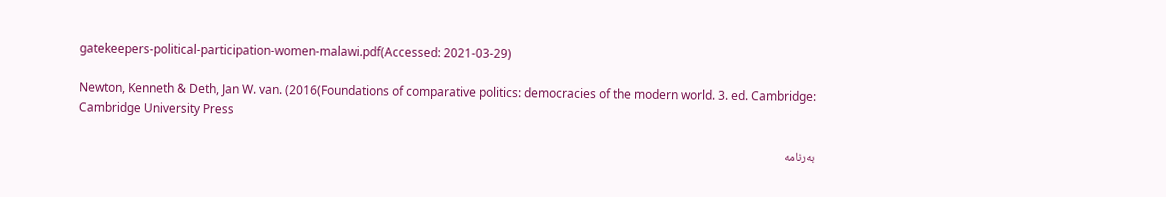gatekeepers-political-participation-women-malawi.pdf(Accessed: 2021-03-29)

Newton, Kenneth & Deth, Jan W. van. (2016(Foundations of comparative politics: democracies of the modern world. 3. ed. Cambridge: Cambridge University Press

به‌رنامه‌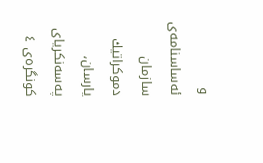و ئه‌ساسنامه‌ی سازمان دموكراتیك یارسان، په‌سه‌نكریای كونگره‌ی ٤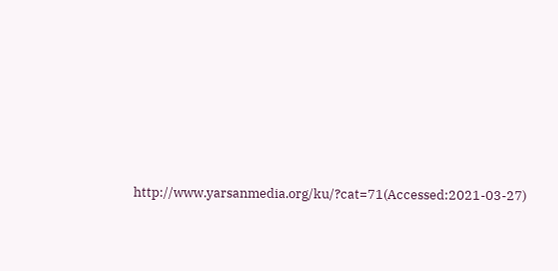http://www.yarsanmedia.org/ku/?cat=71(Accessed:2021-03-27)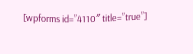[wpforms id=”4110″ title=”true”]